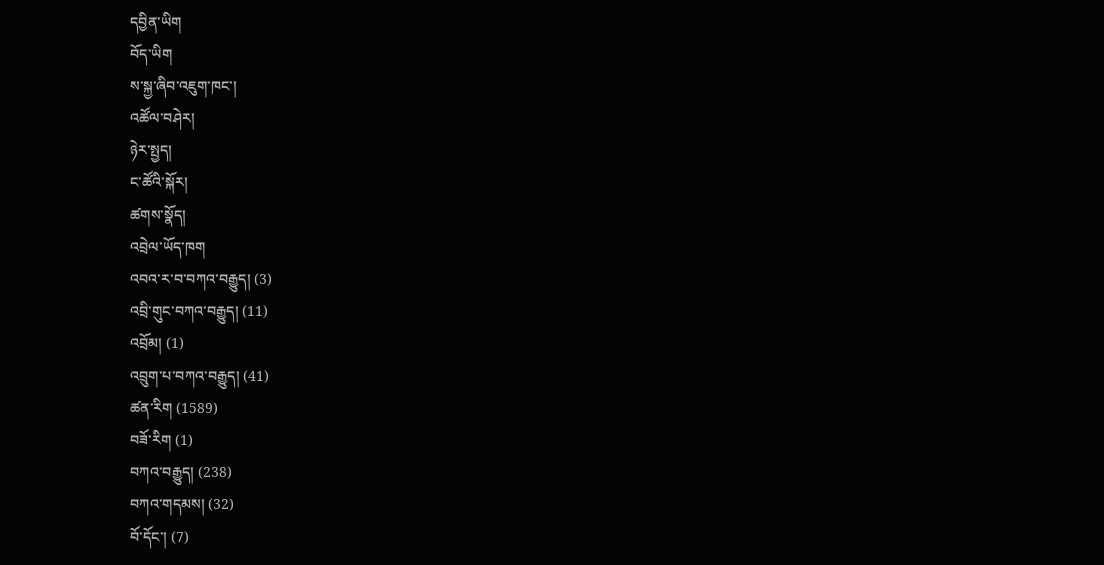དབྱིན་ཡིག
བོད་ཡིག
ས་སྐྱ་ཞིབ་འཇུག་ཁང་།
འཚོལ་བཤེར།
ཉེར་སྤྱད།
ང་ཚོའི་སྐོར།
ཚགས་སྣོད།
འབྲེལ་ཡོད་ཁག
འབའ་ར་བ་བཀའ་བརྒྱུད། (3)
འབྲི་གུང་བཀའ་བརྒྱུད། (11)
འབྲོམ། (1)
འབྲུག་པ་བཀའ་བརྒྱུད། (41)
ཚན་རིག (1589)
བཟོ་རིག (1)
བཀའ་བརྒྱུད། (238)
བཀའ་གདམས། (32)
བོ་དོང་། (7)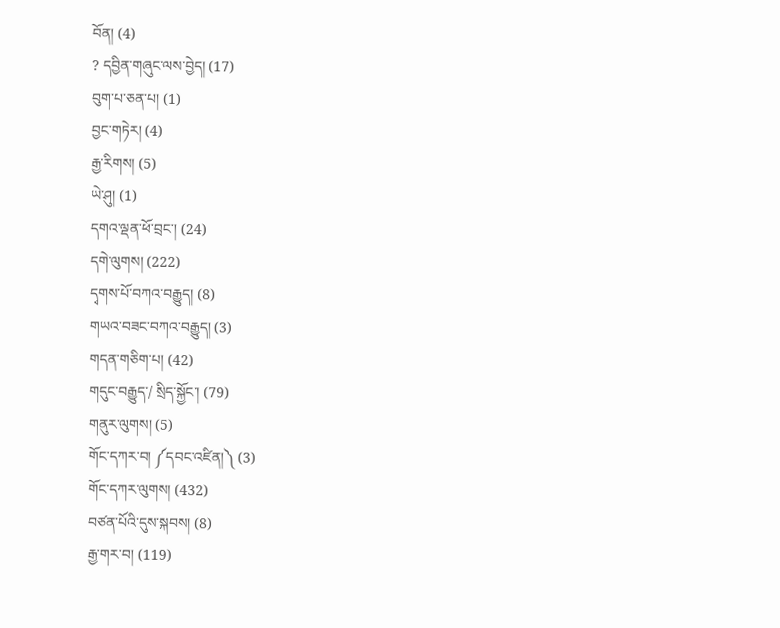བོན། (4)
? དབྱིན་གཞུང་ལས་བྱེད། (17)
བུག་པ་ཅན་པ། (1)
བྱང་གཏེར། (4)
རྒྱ་རིགས། (5)
ཡེ་ཤུ། (1)
དགའ་ལྡན་ཕོ་བྲང་། (24)
དགེ་ལུགས། (222)
དྭགས་པོ་བཀའ་བརྒྱུད། (8)
གཡའ་བཟང་བཀའ་བརྒྱུད། (3)
གདན་གཅིག་པ། (42)
གདུང་བརྒྱུད་/ སྲིད་སྐྱོང་། (79)
གནུར་ལུགས། (5)
གོང་དཀར་བ། ༼དབང་འཛིན།༽ (3)
གོང་དཀར་ལུགས། (432)
བཙན་པོའི་དུས་སྐབས། (8)
རྒྱ་གར་བ། (119)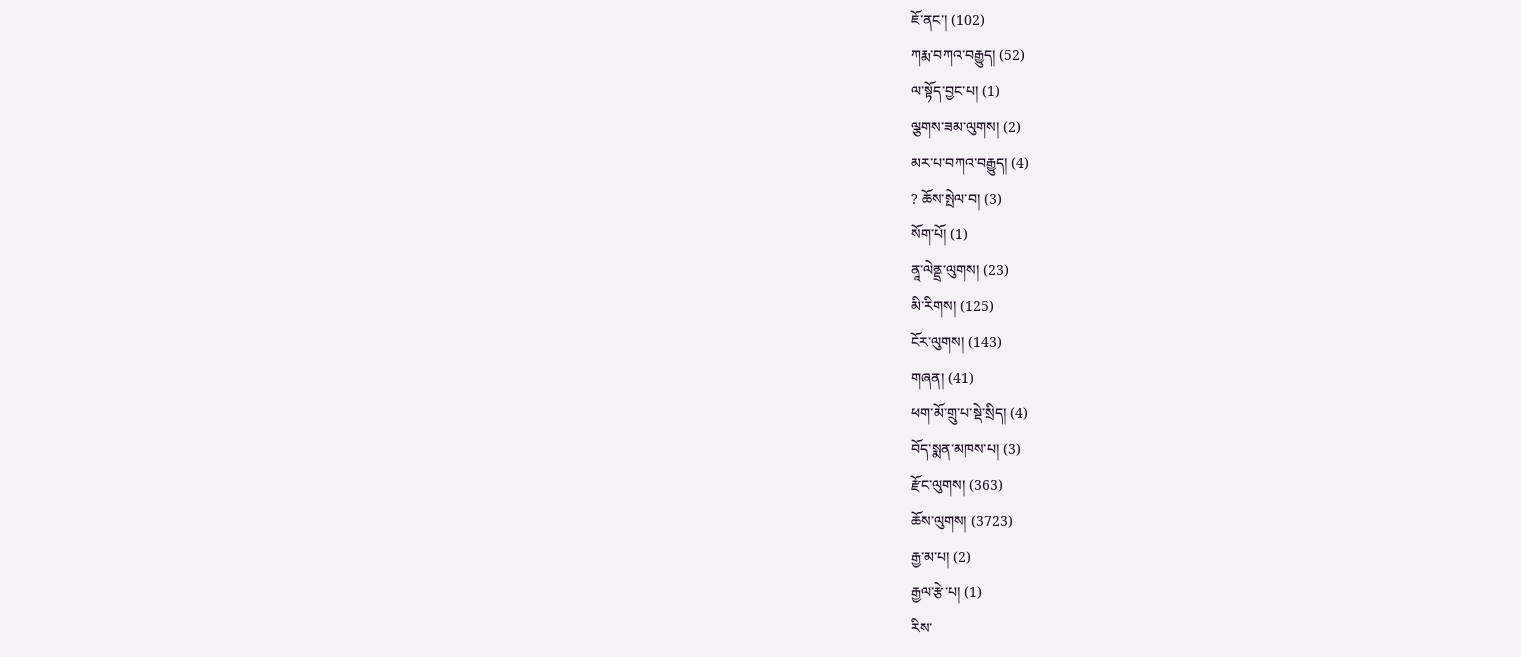ཇོ་ནང་། (102)
ཀརྨ་བཀའ་བརྒྱུད། (52)
ལ་སྟོད་བྱང་པ། (1)
ལྕགས་ཟམ་ལུགས། (2)
མར་པ་བཀའ་བརྒྱུད། (4)
? ཆོས་སྤེལ་བ། (3)
སོག་པོ། (1)
ནཱ་ལེནྡྲ་ལུགས། (23)
མི་རིགས། (125)
ངོར་ལུགས། (143)
གཞན། (41)
ཕག་མོ་གྲུ་པ་སྡེ་སྲིད། (4)
བོད་སྨན་མཁས་པ། (3)
རྫོང་ལུགས། (363)
ཆོས་ལུགས། (3723)
རྒྱ་མ་པ། (2)
རྒྱལ་རྩེ་པ། (1)
རིས་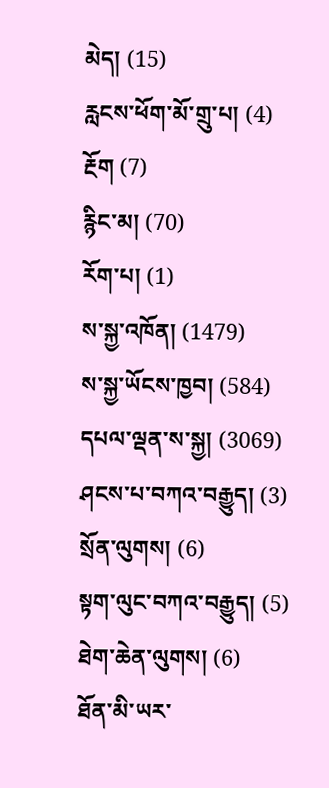མེད། (15)
རླངས་ཕོག་མོ་གྲུ་པ། (4)
རྔོག (7)
རྙིང་མ། (70)
རོག་པ། (1)
ས་སྐྱ་འཁོན། (1479)
ས་སྐྱ་ཡོངས་ཁྱབ། (584)
དཔལ་ལྡན་ས་སྐྱ། (3069)
ཤངས་པ་བཀའ་བརྒྱུད། (3)
སྲོན་ལུགས། (6)
སྟག་ལུང་བཀའ་བརྒྱུད། (5)
ཐེག་ཆེན་ལུགས། (6)
ཐོན་མི་ཡར་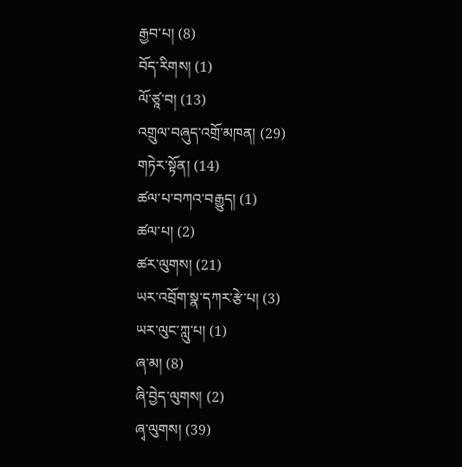རྒྱབ་པ། (8)
བོད་རིགས། (1)
ལོ་ཙཱ་བ། (13)
འགྲུལ་བཞུད་འགྲོ་མཁན། (29)
གཏེར་སྟོན། (14)
ཚལ་པ་བཀའ་བརྒྱུད། (1)
ཚལ་པ། (2)
ཚར་ལུགས། (21)
ཡར་འབྲོག་སྣ་དཀར་རྩེ་པ། (3)
ཡར་ལུང་ཀླུ་པ། (1)
ཞ་མ། (8)
ཞི་བྱེད་ལུགས། (2)
ཞྭ་ལུགས། (39)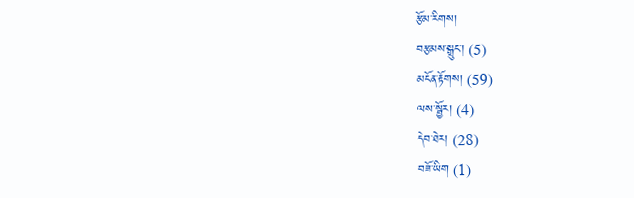རྩོམ་རིགས།
བརྩམས་སྒྲུང་། (5)
མངོན་རྟོགས། (59)
ལས་སྦྱོར། (4)
དེབ་ཐེར། (28)
བཟོ་ཡིག (1)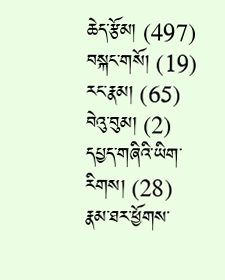ཆེད་རྩོམ། (497)
བསྐང་གསོ། (19)
རང་རྣམ། (65)
བེའུ་བུམ། (2)
དཔྱད་གཞིའི་ཡིག་རིགས། (28)
རྣམ་ཐར་ཕྱོགས་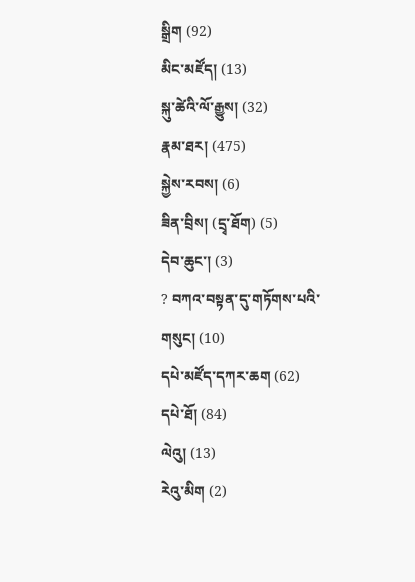སྒྲིག (92)
མིང་མཛོད། (13)
སྐུ་ཚེའི་ལོ་རྒྱུས། (32)
རྣམ་ཐར། (475)
སྐྱེས་རབས། (6)
ཟིན་བྲིས། (དྲྭ་ཐོག) (5)
དེབ་ཆུང་། (3)
? བཀའ་བསྟན་དུ་གཏོགས་པའི་གསུང། (10)
དཔེ་མཛོད་དཀར་ཆག (62)
དཔེ་ཐོ། (84)
ལེའུ། (13)
རེའུ་མིག (2)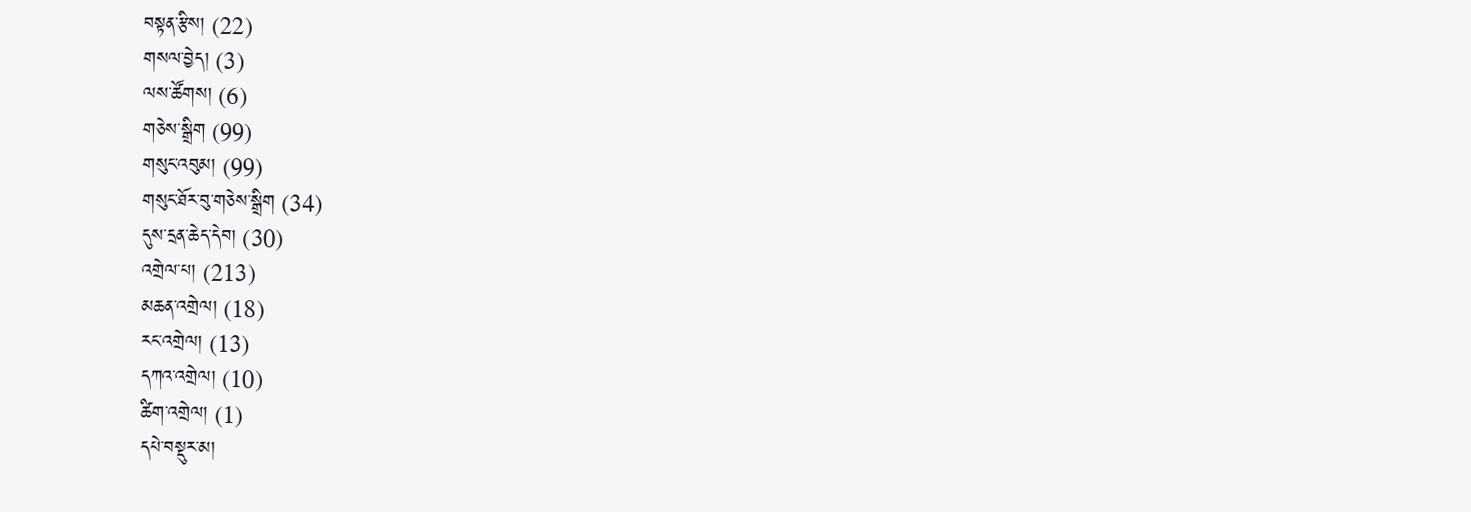བསྟན་རྩིས། (22)
གསལ་བྱེད། (3)
ལས་ཚོགས། (6)
གཅེས་སྒྲིག (99)
གསུང་འབུམ། (99)
གསུང་ཐོར་བུ་གཅེས་སྒྲིག (34)
དུས་དྲན་ཆེད་དེབ། (30)
འགྲེལ་པ། (213)
མཆན་འགྲེལ། (18)
རང་འགྲེལ། (13)
དཀའ་འགྲེལ། (10)
ཚིག་འགྲེལ། (1)
དཔེ་བསྡུར་མ།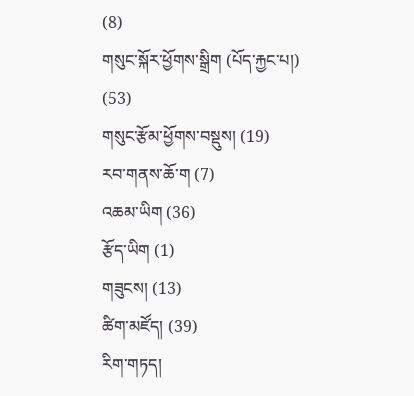(8)
གསུང་སྐོར་ཕྱོགས་སྒྲིག (པོད་རྐྱང་པ།) (53)
གསུང་རྩོམ་ཕྱོགས་བསྡུས། (19)
རབ་གནས་ཆོ་ག (7)
འཆམ་ཡིག (36)
རྩོད་ཡིག (1)
གཟུངས། (13)
ཚིག་མཛོད། (39)
རིག་གཏད།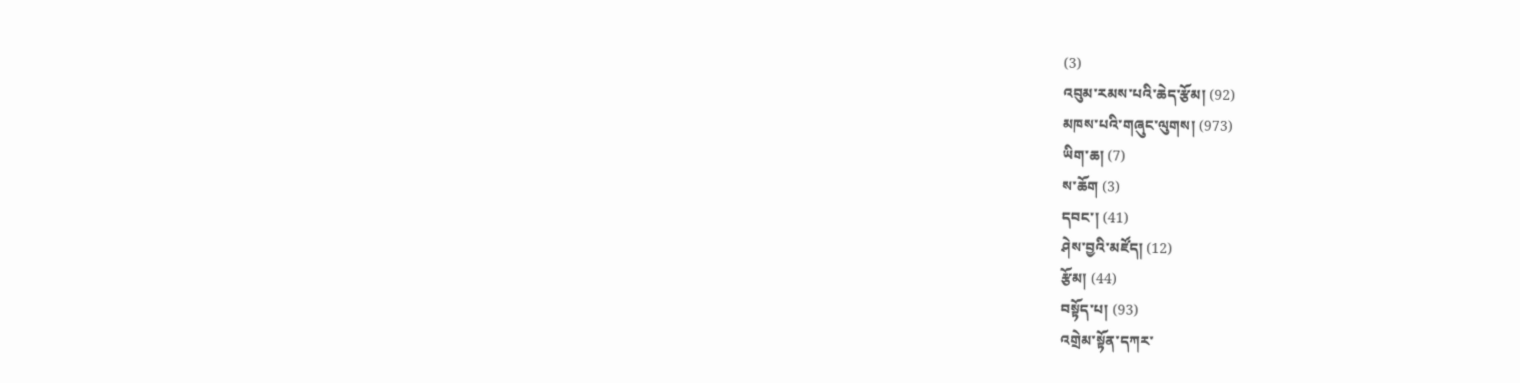(3)
འབུམ་རམས་པའི་ཆེད་རྩོམ། (92)
མཁས་པའི་གཞུང་ལུགས། (973)
ཡིག་ཆ། (7)
ས་ཆོག (3)
དབང་། (41)
ཤེས་བྱའི་མཛོད། (12)
རྩོམ། (44)
བསྟོད་པ། (93)
འགྲེམ་སྟོན་དཀར་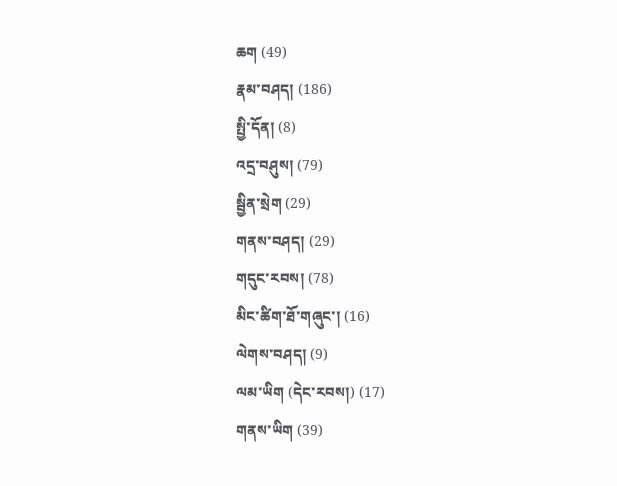ཆག (49)
རྣམ་བཤད། (186)
སྤྱི་དོན། (8)
འདྲ་བཤུས། (79)
སྦྱིན་སྲེག (29)
གནས་བཤད། (29)
གདུང་རབས། (78)
མིང་ཚིག་ཐོ་གཞུང་། (16)
ལེགས་བཤད། (9)
ལམ་ཡིག (དེང་རབས།) (17)
གནས་ཡིག (39)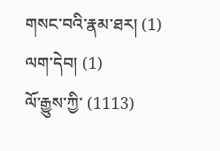གསང་བའི་རྣམ་ཐར། (1)
ལག་དེབ། (1)
ལོ་རྒྱུས་ཀྱི་ (1113)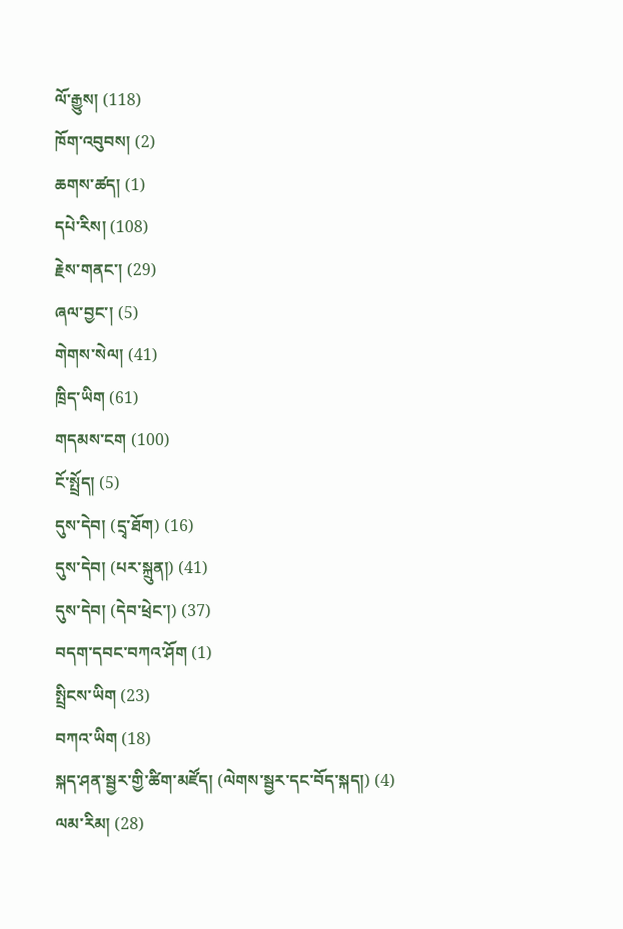ལོ་རྒྱུས། (118)
ཁོག་འབུབས། (2)
ཆགས་ཚད། (1)
དཔེ་རིས། (108)
རྗེས་གནང་། (29)
ཞལ་བྱང་། (5)
གེགས་སེལ། (41)
ཁྲིད་ཡིག (61)
གདམས་ངག (100)
ངོ་སྤྲོད། (5)
དུས་དེབ། (དྲྭ་ཐོག) (16)
དུས་དེབ། (པར་སྐྲུན།) (41)
དུས་དེབ། (དེབ་ཕྲེང་།) (37)
བདག་དབང་བཀའ་ཤོག (1)
སྤྲིངས་ཡིག (23)
བཀའ་ཡིག (18)
སྐད་ཤན་སྦྱར་གྱི་ཚིག་མཛོད། (ལེགས་སྦྱར་དང་བོད་སྐད།) (4)
ལམ་རིམ། (28)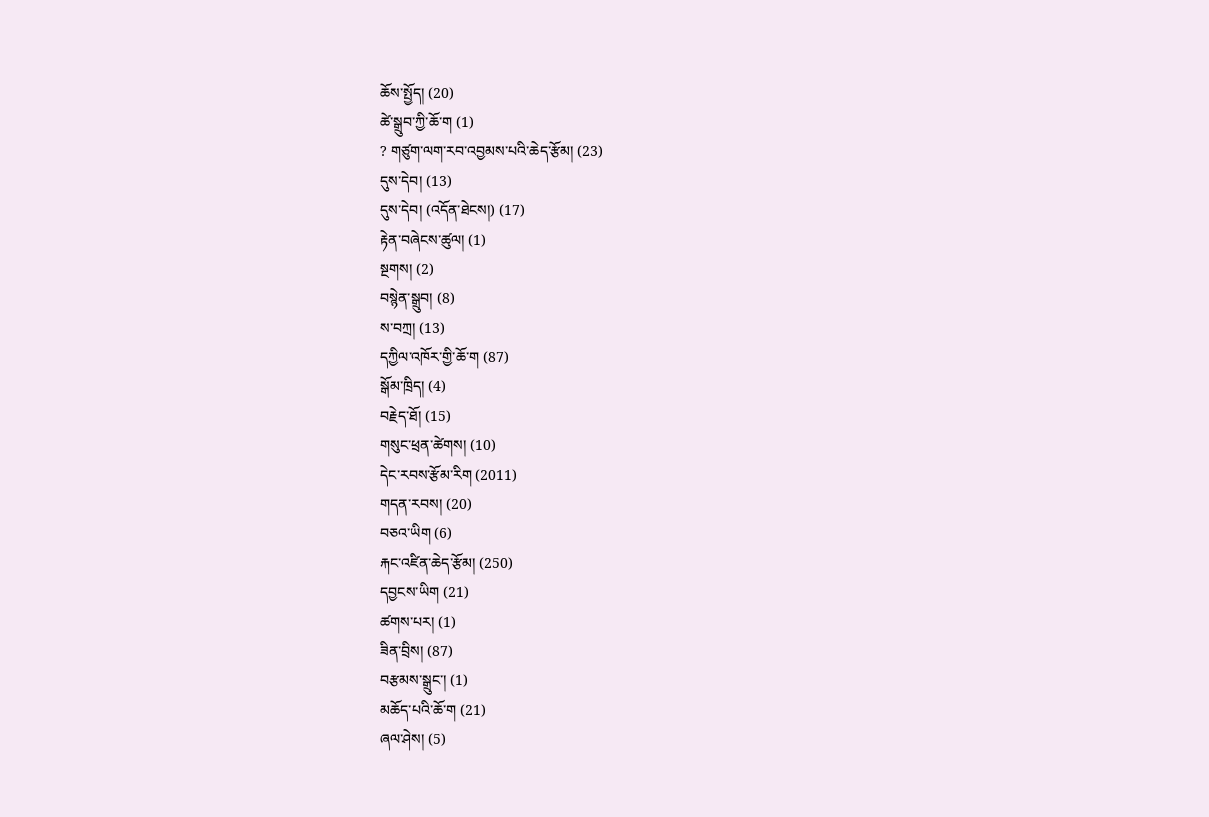ཆོས་སྤྱོད། (20)
ཚེ་སྒྲུབ་ཀྱི་ཆོ་ག (1)
? གཙུག་ལག་རབ་འབྱམས་པའི་ཆེད་རྩོམ། (23)
དུས་དེབ། (13)
དུས་དེབ། (འདོན་ཐེངས།) (17)
རྟེན་བཞེངས་ཚུལ། (1)
སྔགས། (2)
བསྙེན་སྒྲུབ། (8)
ས་བཀྲ། (13)
དཀྱིལ་འཁོར་གྱི་ཆོ་ག (87)
སྒོམ་ཁྲིད། (4)
བརྗེད་ཐོ། (15)
གསུང་ཕྲན་ཚེགས། (10)
དེང་རབས་རྩོམ་རིག (2011)
གདན་རབས། (20)
བཅའ་ཡིག (6)
རྐང་འཛིན་ཆེད་རྩོམ། (250)
དབྱངས་ཡིག (21)
ཚགས་པར། (1)
ཟིན་བྲིས། (87)
བརྩམས་སྒྲུང་། (1)
མཆོད་པའི་ཆོ་ག (21)
ཞལ་ཤེས། (5)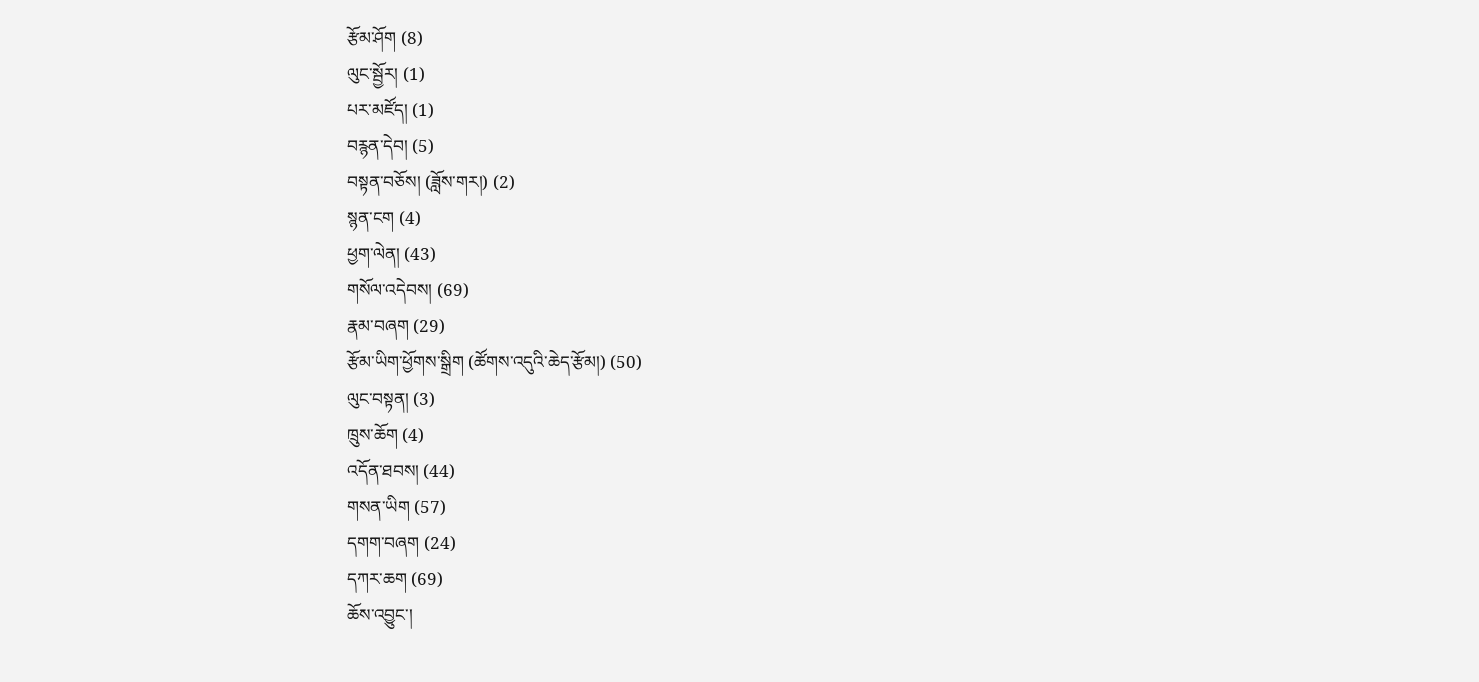རྩོམ་ཤོག (8)
ལུང་སྦྱོར། (1)
པར་མཛོད། (1)
བརྙན་དེབ། (5)
བསྟན་བཅོས། (ཟློས་གར།) (2)
སྙན་ངག (4)
ཕྱག་ལེན། (43)
གསོལ་འདེབས། (69)
རྣམ་བཞག (29)
རྩོམ་ཡིག་ཕྱོགས་སྒྲིག (ཚོགས་འདུའི་ཆེད་རྩོམ།) (50)
ལུང་བསྟན། (3)
ཁྲུས་ཆོག (4)
འདོན་ཐབས། (44)
གསན་ཡིག (57)
དགག་བཞག (24)
དཀར་ཆག (69)
ཆོས་འབྱུང་།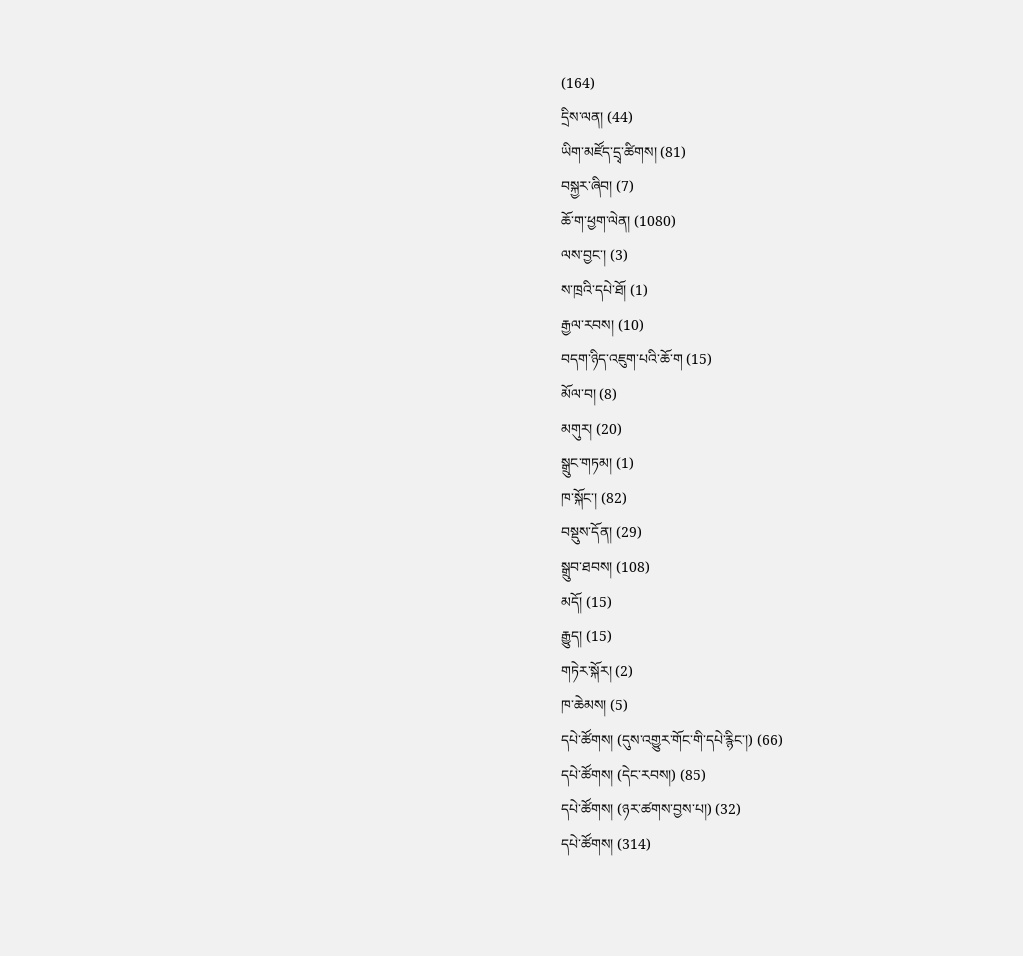(164)
དྲིས་ལན། (44)
ཡིག་མཛོད་དྲྭ་ཚིགས། (81)
བསྐྱར་ཞིབ། (7)
ཆོ་ག་ཕྱག་ལེན། (1080)
ལས་བྱང་། (3)
ས་ཁྲའི་དཔེ་ཐོ། (1)
རྒྱལ་རབས། (10)
བདག་ཉིད་འཇུག་པའི་ཆོ་ག (15)
མོལ་བ། (8)
མགུར། (20)
སྒྲུང་གཏམ། (1)
ཁ་སྐོང་། (82)
བསྡུས་དོན། (29)
སྒྲུབ་ཐབས། (108)
མདོ། (15)
རྒྱུད། (15)
གཏེར་སྐོར། (2)
ཁ་ཆེམས། (5)
དཔེ་ཚོགས། (དུས་འགྱུར་གོང་གི་དཔེ་རྙིང་།) (66)
དཔེ་ཚོགས། (དེང་རབས།) (85)
དཔེ་ཚོགས། (ཉར་ཚགས་བྱས་པ།) (32)
དཔེ་ཚོགས། (314)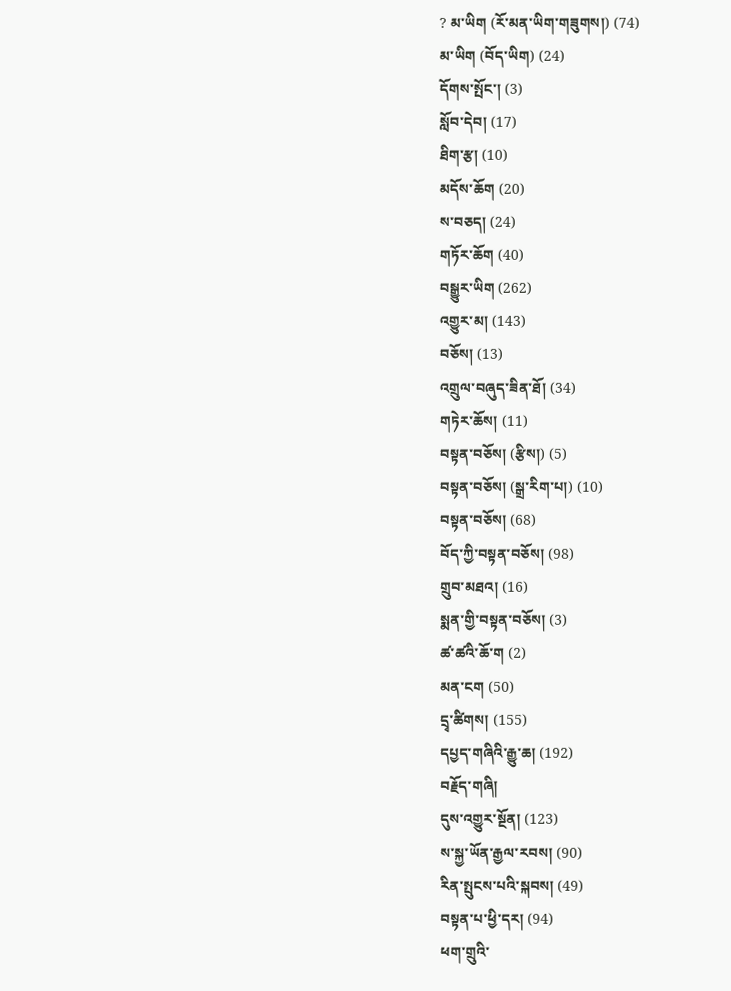? མ་ཡིག (རོ་མན་ཡིག་གཟུགས།) (74)
མ་ཡིག (བོད་ཡིག) (24)
དོགས་སྤོང་། (3)
སློབ་དེབ། (17)
ཐིག་རྩ། (10)
མདོས་ཆོག (20)
ས་བཅད། (24)
གཏོར་ཆོག (40)
བསྒྱུར་ཡིག (262)
འགྱུར་མ། (143)
བཅོས། (13)
འགྲུལ་བཞུད་ཟིན་ཐོ། (34)
གཏེར་ཆོས། (11)
བསྟན་བཅོས། (རྩིས།) (5)
བསྟན་བཅོས། (སྒྲ་རིག་པ།) (10)
བསྟན་བཅོས། (68)
བོད་ཀྱི་བསྟན་བཅོས། (98)
གྲུབ་མཐའ། (16)
སྨན་གྱི་བསྟན་བཅོས། (3)
ཚ་ཚའི་ཆོ་ག (2)
མན་ངག (50)
དྲྭ་ཚིགས། (155)
དཔྱད་གཞིའི་རྒྱུ་ཆ། (192)
བརྗོད་གཞི།
དུས་འགྱུར་སྔོན། (123)
ས་སྐྱ་ཡོན་རྒྱལ་རབས། (90)
རིན་སྤུངས་པའི་སྐབས། (49)
བསྟན་པ་ཕྱི་དར། (94)
ཕག་གྲུའི་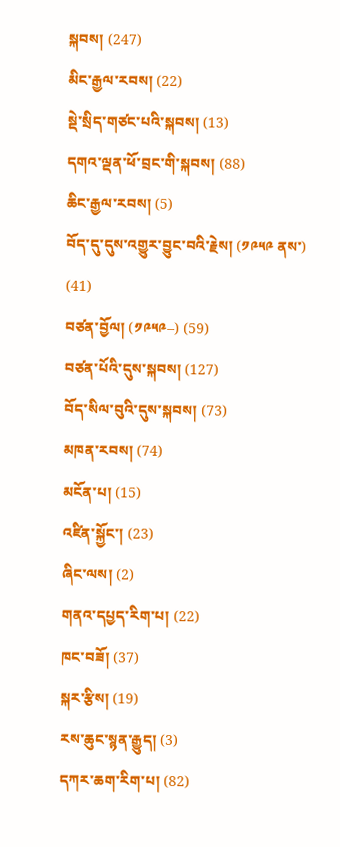སྐབས། (247)
མིང་རྒྱལ་རབས། (22)
སྡེ་སྲིད་གཙང་པའི་སྐབས། (13)
དགའ་ལྡན་ཕོ་བྲང་གི་སྐབས། (88)
ཆིང་རྒྱལ་རབས། (5)
བོད་དུ་དུས་འགྱུར་བྱུང་བའི་རྗེས། (༡༩༥༩ ནས་) (41)
བཙན་བྱོལ། (༡༩༥༩–) (59)
བཙན་པོའི་དུས་སྐབས། (127)
བོད་སིལ་བུའི་དུས་སྐབས། (73)
མཁན་རབས། (74)
མངོན་པ། (15)
འཛིན་སྐྱོང་། (23)
ཞིང་ལས། (2)
གནའ་དཔྱད་རིག་པ། (22)
ཁང་བཟོ། (37)
སྐར་རྩིས། (19)
རས་ཆུང་སྙན་རྒྱུད། (3)
དཀར་ཆག་རིག་པ། (82)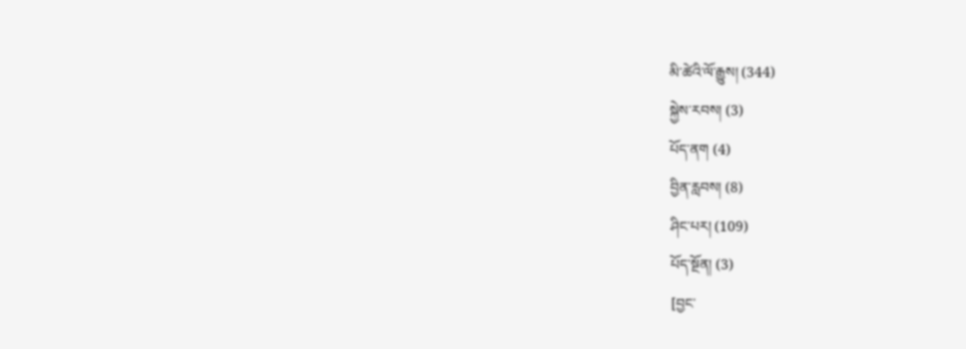མི་ཚེའི་ལོ་རྒྱུས། (344)
སྐྱེས་རབས། (3)
པོད་ནག (4)
བྱིན་རླབས། (8)
ཤིང་པར། (109)
པོད་སྔོན། (3)
[བྱང་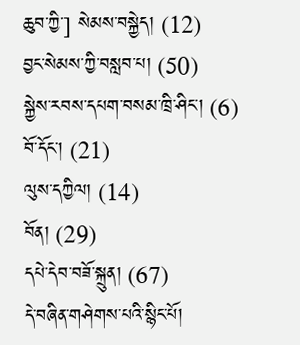ཆུབ་ཀྱི་] སེམས་བསྐྱེད། (12)
བྱང་སེམས་ཀྱི་བསླབ་པ། (50)
སྐྱེས་རབས་དཔག་བསམ་ཁྲི་ཤིང་། (6)
བོ་དོང་། (21)
ལུས་དཀྱིལ། (14)
བོན། (29)
དཔེ་དེབ་བཟོ་སྐྲུན། (67)
དེ་བཞིན་གཤེགས་པའི་སྙིང་པོ།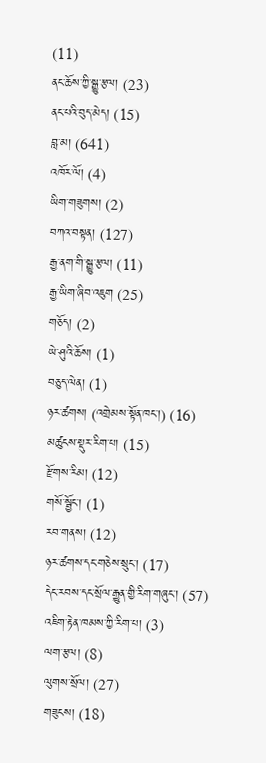(11)
ནང་ཆོས་ཀྱི་སྒྱུ་རྩལ། (23)
ནང་པའི་བུད་མེད། (15)
བླ་མ། (641)
འཁོར་ལོ། (4)
ཡིག་གཟུགས། (2)
བཀའ་བསྟན། (127)
རྒྱ་ནག་གི་སྒྱུ་རྩལ། (11)
རྒྱ་ཡིག་ཞིབ་འཇུག (25)
གཅོད། (2)
ཡེ་ཤུའི་ཆོས། (1)
བཅུད་ལེན། (1)
ཉར་ཚགས། (འགྲེམས་སྟོན་ཁང་།) (16)
མཚུངས་སྡུར་རིག་པ། (15)
རྫོགས་རིམ། (12)
གསོ་སྦྱོང་། (1)
རབ་གནས། (12)
ཉར་ཚགས་དང་གཅེས་སྲུང་། (17)
དེང་རབས་དང་སྲོལ་རྒྱུན་གྱི་རིག་གཞུང་། (57)
འཇིག་རྟེན་ཁམས་ཀྱི་རིག་པ། (3)
ལག་རྩལ། (8)
ལུགས་སྲོལ། (27)
གཟུངས། (18)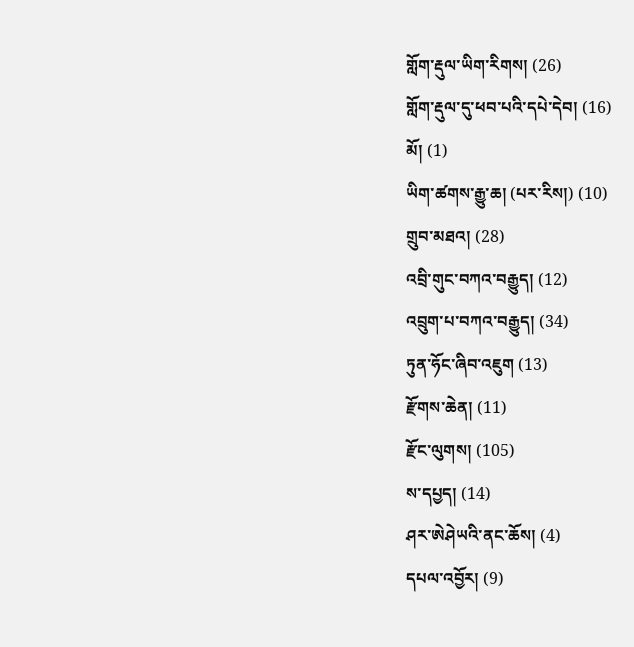གློག་རྡུལ་ཡིག་རིགས། (26)
གློག་རྡུལ་དུ་ཕབ་པའི་དཔེ་དེབ། (16)
མོ། (1)
ཡིག་ཚགས་རྒྱུ་ཆ། (པར་རིས།) (10)
གྲུབ་མཐའ། (28)
འབྲི་གུང་བཀའ་བརྒྱུད། (12)
འབྲུག་པ་བཀའ་བརྒྱུད། (34)
ཏུན་ཧོང་ཞིབ་འཇུག (13)
རྫོགས་ཆེན། (11)
རྫོང་ལུགས། (105)
ས་དཔྱད། (14)
ཤར་ཨེཤེཡའི་ནང་ཆོས། (4)
དཔལ་འབྱོར། (9)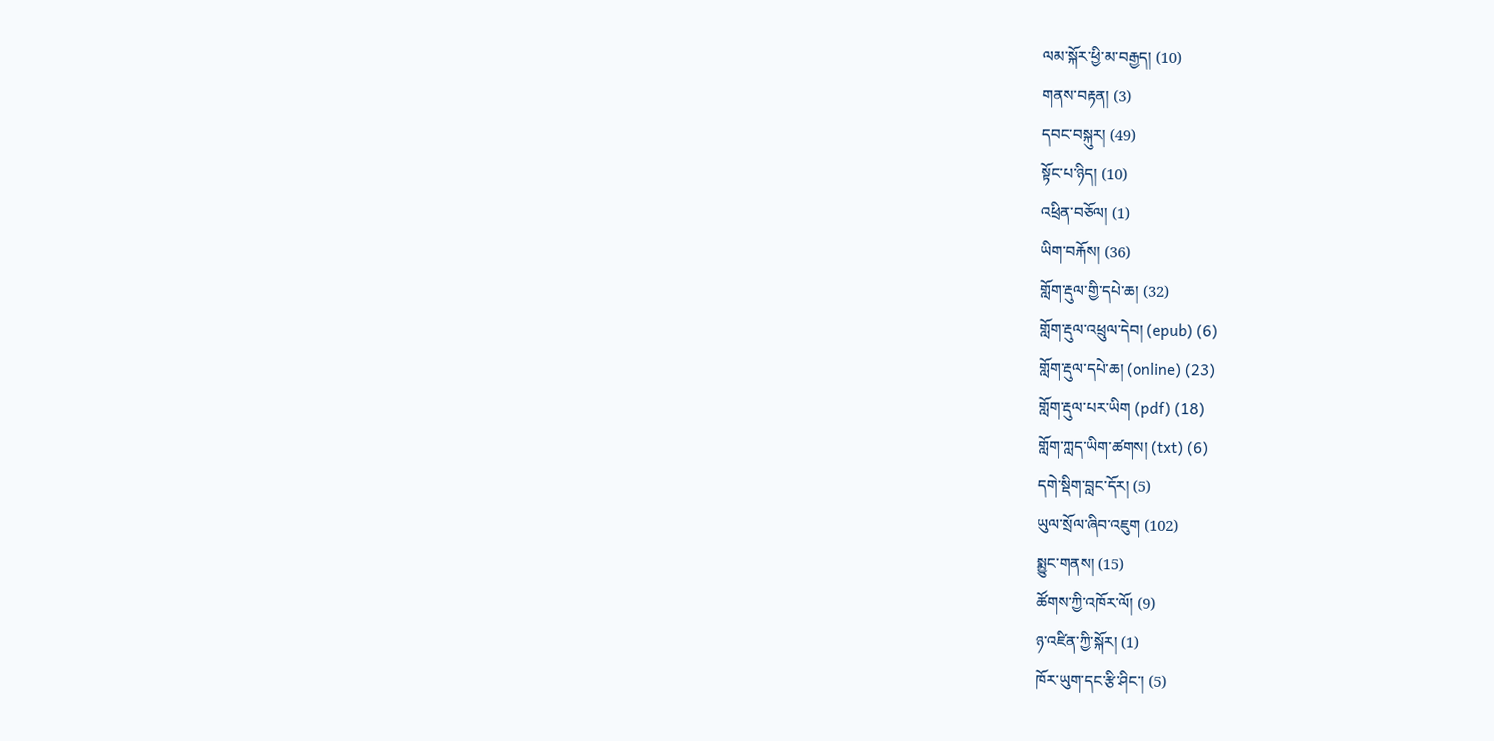ལམ་སྐོར་ཕྱི་མ་བརྒྱད། (10)
གནས་བརྟན། (3)
དབང་བསྐུར། (49)
སྟོང་པ་ཉིད། (10)
འཕྲིན་བཅོལ། (1)
ཡིག་བརྐོས། (36)
གློག་རྡུལ་གྱི་དཔེ་ཆ། (32)
གློག་རྡུལ་འཕྲུལ་དེབ། (epub) (6)
གློག་རྡུལ་དཔེ་ཆ། (online) (23)
གློག་རྡུལ་པར་ཡིག (pdf) (18)
གློག་ཀླད་ཡིག་ཚགས། (txt) (6)
དགེ་སྡིག་བླང་དོར། (5)
ཡུལ་སྲོལ་ཞིབ་འཇུག (102)
སྨྱུང་གནས། (15)
ཚོགས་ཀྱི་འཁོར་ལོ། (9)
ཉ་འཛིན་ཀྱི་སྐོར། (1)
ཁོར་ཡུག་དང་རྩི་ཤིང་། (5)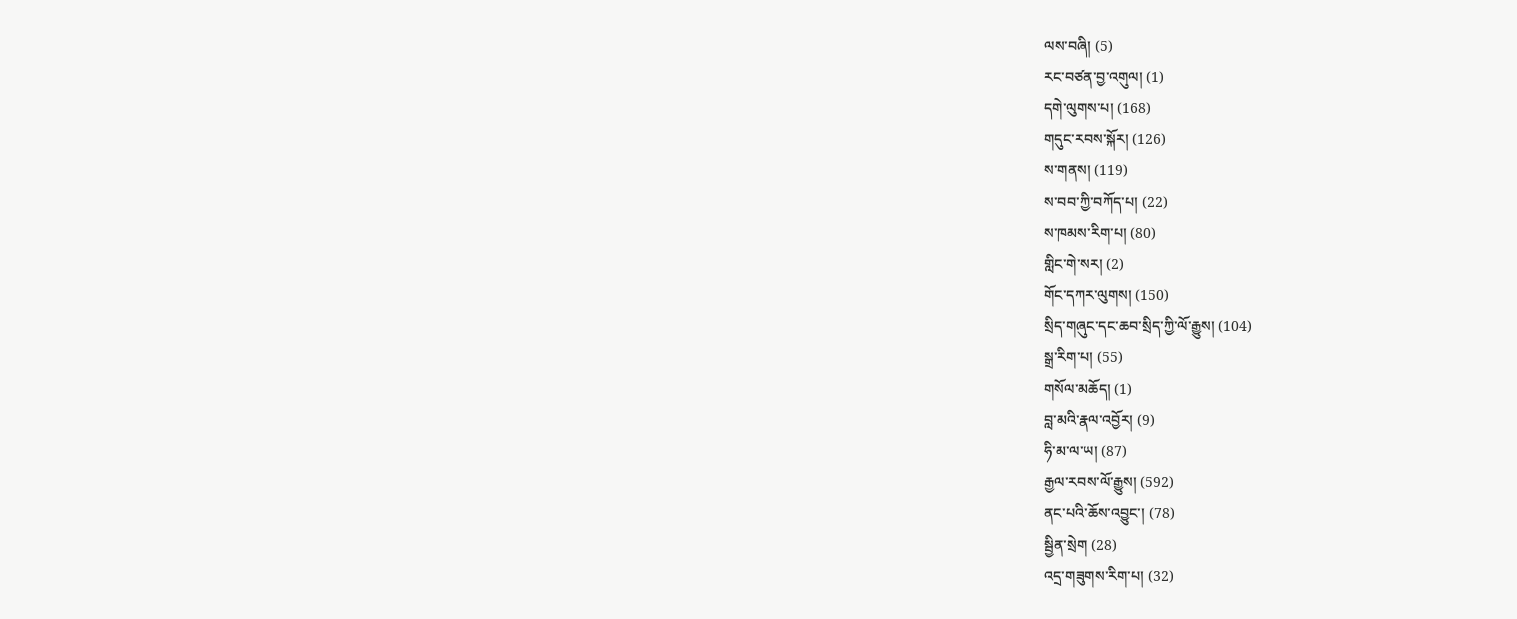ལས་བཞི། (5)
རང་བཙན་བྱ་འགུལ། (1)
དགེ་ལུགས་པ། (168)
གདུང་རབས་སྐོར། (126)
ས་གནས། (119)
ས་བབ་ཀྱི་བཀོད་པ། (22)
ས་ཁམས་རིག་པ། (80)
གླིང་གེ་སར། (2)
གོང་དཀར་ལུགས། (150)
སྲིད་གཞུང་དང་ཆབ་སྲིད་ཀྱི་ལོ་རྒྱུས། (104)
སྒྲ་རིག་པ། (55)
གསོལ་མཆོད། (1)
བླ་མའི་རྣལ་འབྱོར། (9)
ཧི་མ་ལ་ཡ། (87)
རྒྱལ་རབས་ལོ་རྒྱུས། (592)
ནང་པའི་ཆོས་འབྱུང་། (78)
སྦྱིན་སྲེག (28)
འདྲ་གཟུགས་རིག་པ། (32)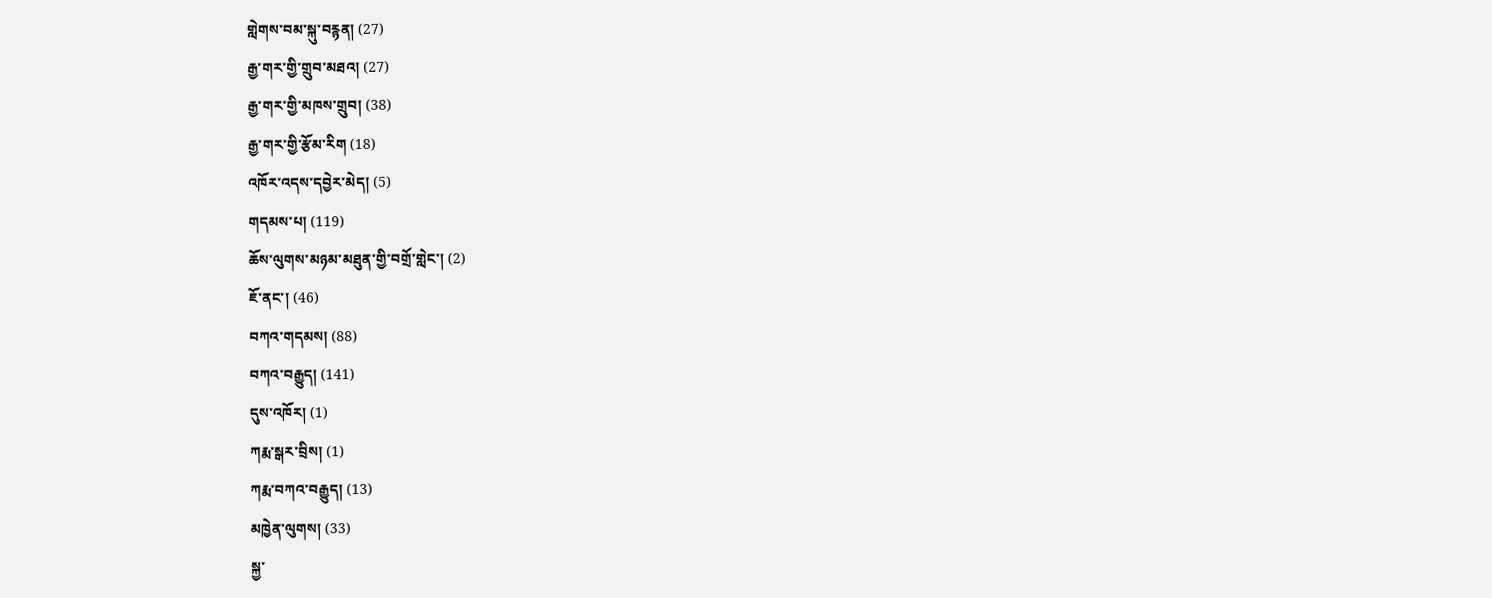གླེགས་བམ་སྐུ་བརྙན། (27)
རྒྱ་གར་གྱི་གྲུབ་མཐའ། (27)
རྒྱ་གར་གྱི་མཁས་གྲུབ། (38)
རྒྱ་གར་གྱི་རྩོམ་རིག (18)
འཁོར་འདས་དབྱེར་མེད། (5)
གདམས་པ། (119)
ཆོས་ལུགས་མཉམ་མཐུན་གྱི་བགྲོ་གླེང་། (2)
ཇོ་ནང་། (46)
བཀའ་གདམས། (88)
བཀའ་བརྒྱུད། (141)
དུས་འཁོར། (1)
ཀརྨ་སྒར་བྲིས། (1)
ཀརྨ་བཀའ་བརྒྱུད། (13)
མཁྱེན་ལུགས། (33)
སྐྱ་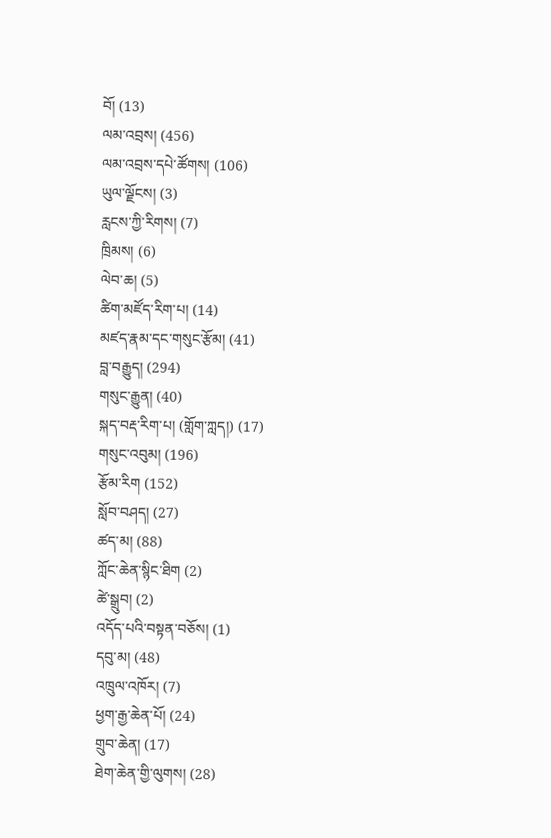བོ། (13)
ལམ་འབྲས། (456)
ལམ་འབྲས་དཔེ་ཚོགས། (106)
ཡུལ་ལྗོངས། (3)
རླངས་ཀྱི་རིགས། (7)
ཁྲིམས། (6)
ལེབ་ཆ། (5)
ཚིག་མཛོད་རིག་པ། (14)
མཛད་རྣམ་དང་གསུང་རྩོམ། (41)
བླ་བརྒྱུད། (294)
གསུང་རྒྱུན། (40)
སྐད་བརྡ་རིག་པ། (གློག་ཀླད།) (17)
གསུང་འབུམ། (196)
རྩོམ་རིག (152)
སློབ་བཤད། (27)
ཚད་མ། (88)
ཀློང་ཆེན་སྙིང་ཐིག (2)
ཚེ་སྒྲུབ། (2)
འདོད་པའི་བསྟན་བཅོས། (1)
དབུ་མ། (48)
འཁྲུལ་འཁོར། (7)
ཕྱག་རྒྱ་ཆེན་པོ། (24)
གྲུབ་ཆེན། (17)
ཐེག་ཆེན་གྱི་ལུགས། (28)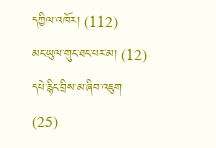དཀྱིལ་འཁོར། (112)
མང་ཡུལ་གུང་ཐང་པར་མ། (12)
དཔེ་རྙིང་བྲིས་མ་ཞིབ་འཇུག (25)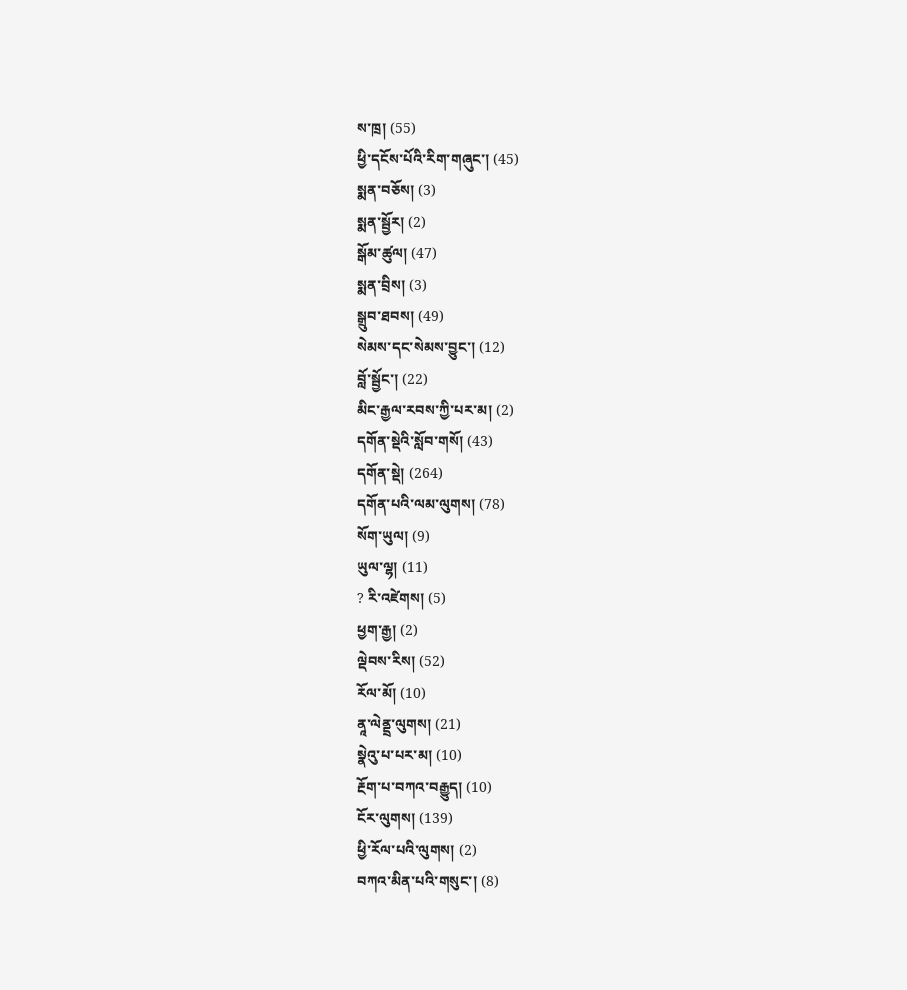ས་ཁྲ། (55)
ཕྱི་དངོས་པོའི་རིག་གཞུང་། (45)
སྨན་བཅོས། (3)
སྨན་སྦྱོར། (2)
སྒོམ་ཚུལ། (47)
སྨན་བྲིས། (3)
སྒྲུབ་ཐབས། (49)
སེམས་དང་སེམས་བྱུང་། (12)
བློ་སྦྱོང་། (22)
མིང་རྒྱལ་རབས་ཀྱི་པར་མ། (2)
དགོན་སྡེའི་སློབ་གསོ། (43)
དགོན་སྡེ། (264)
དགོན་པའི་ལམ་ལུགས། (78)
སོག་ཡུལ། (9)
ཡུལ་ལྷ། (11)
? རི་འཛེགས། (5)
ཕྱག་རྒྱ། (2)
ལྡེབས་རིས། (52)
རོལ་མོ། (10)
ནཱ་ལེནྡྲ་ལུགས། (21)
སྣེའུ་པ་པར་མ། (10)
རྔོག་པ་བཀའ་བརྒྱུད། (10)
ངོར་ལུགས། (139)
ཕྱི་རོལ་པའི་ལུགས། (2)
བཀའ་མིན་པའི་གསུང་། (8)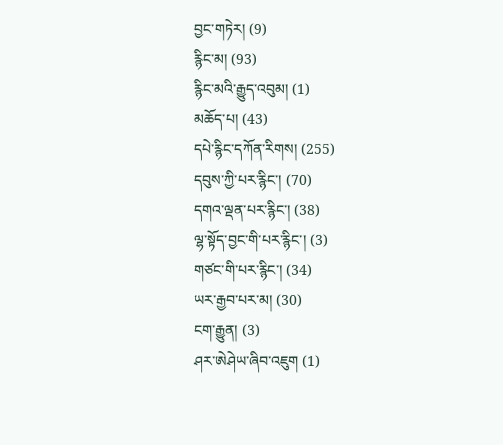བྱང་གཏེར། (9)
རྙིང་མ། (93)
རྙིང་མའི་རྒྱུད་འབུམ། (1)
མཆོད་པ། (43)
དཔེ་རྙིང་དཀོན་རིགས། (255)
དབུས་ཀྱི་པར་རྙིང་། (70)
དགའ་ལྡན་པར་རྙིང་། (38)
ལྷ་སྟོད་བྱང་གི་པར་རྙིང་། (3)
གཙང་གི་པར་རྙིང་། (34)
ཡར་རྒྱབ་པར་མ། (30)
ངག་རྒྱུན། (3)
ཤར་ཨེཤེཡ་ཞིབ་འཇུག (1)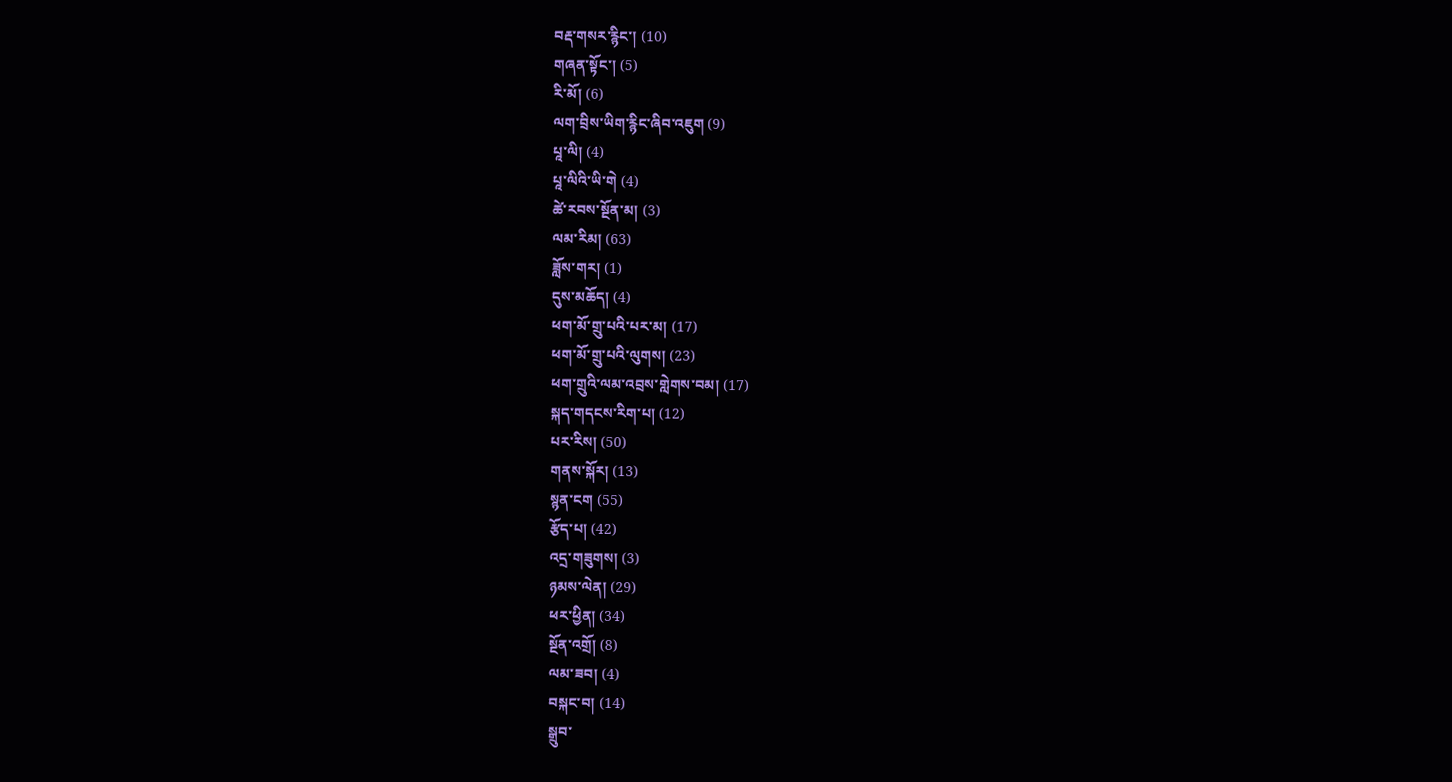བརྡ་གསར་རྙིང་། (10)
གཞན་སྟོང་། (5)
རི་མོ། (6)
ལག་བྲིས་ཡིག་རྙིང་ཞིབ་འཇུག (9)
པཱ་ལི། (4)
པཱ་ལིའི་ཡི་གེ (4)
ཚེ་རབས་སྔོན་མ། (3)
ལམ་རིམ། (63)
ཟློས་གར། (1)
དུས་མཆོད། (4)
ཕག་མོ་གྲུ་པའི་པར་མ། (17)
ཕག་མོ་གྲུ་པའི་ལུགས། (23)
ཕག་གྲུའི་ལམ་འབྲས་གླེགས་བམ། (17)
སྐད་གདངས་རིག་པ། (12)
པར་རིས། (50)
གནས་སྐོར། (13)
སྙན་ངག (55)
རྩོད་པ། (42)
འདྲ་གཟུགས། (3)
ཉམས་ལེན། (29)
ཕར་ཕྱིན། (34)
སྔོན་འགྲོ། (8)
ལམ་ཟབ། (4)
བསྐང་བ། (14)
སྒྲུབ་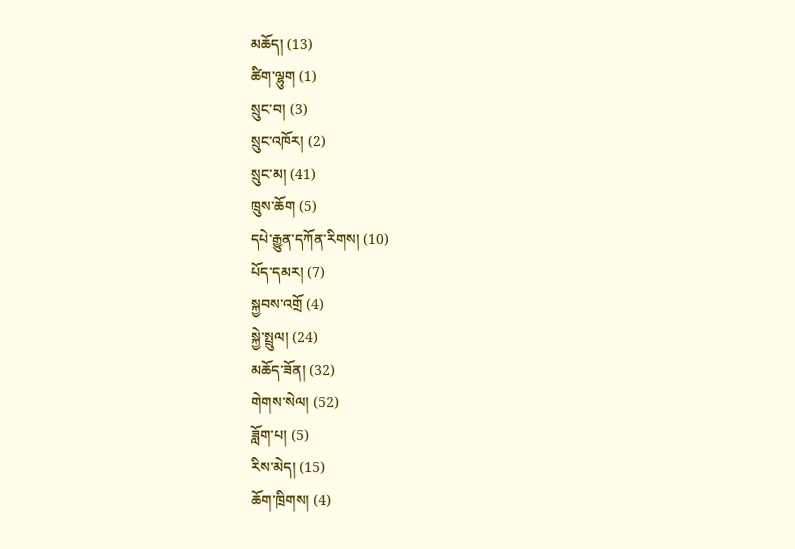མཆོད། (13)
ཚིག་ལྷུག (1)
སྲུང་བ། (3)
སྲུང་འཁོར། (2)
སྲུང་མ། (41)
ཁྲུས་ཆོག (5)
དཔེ་རྒྱུན་དཀོན་རིགས། (10)
པོད་དམར། (7)
སྐྱབས་འགྲོ (4)
སྐྱེ་སྤྲུལ། (24)
མཆོད་ཟོན། (32)
གེགས་སེལ། (52)
ཟློག་པ། (5)
རིས་མེད། (15)
ཆོག་ཁྲིགས། (4)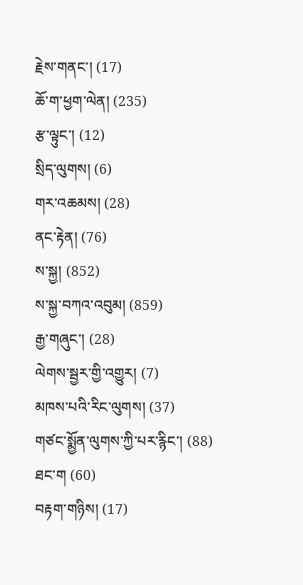རྗེས་གནང་། (17)
ཆོ་ག་ཕྱག་ལེན། (235)
རྩ་ལྟུང་། (12)
སྲིད་ལུགས། (6)
གར་འཆམས། (28)
ནང་རྟེན། (76)
ས་སྐྱ། (852)
ས་སྐྱ་བཀའ་འབུམ། (859)
རྒྱ་གཞུང་། (28)
ལེགས་སྦྱར་གྱི་འགྱུར། (7)
མཁས་པའི་རིང་ལུགས། (37)
གཙང་སྨྱོན་ལུགས་ཀྱི་པར་རྙིང་། (88)
ཐང་ག (60)
བརྟག་གཉིས། (17)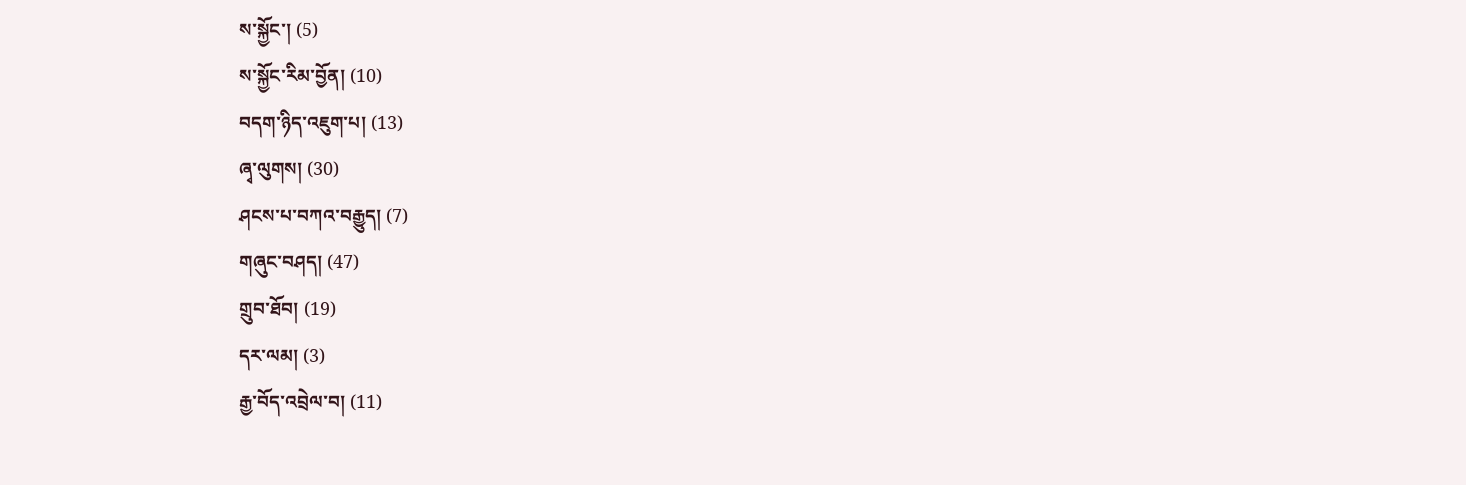ས་སྐྱོང་། (5)
ས་སྐྱོང་རིམ་བྱོན། (10)
བདག་ཉིད་འཇུག་པ། (13)
ཞྭ་ལུགས། (30)
ཤངས་པ་བཀའ་བརྒྱུད། (7)
གཞུང་བཤད། (47)
གྲུབ་ཐོབ། (19)
དར་ལམ། (3)
རྒྱ་བོད་འབྲེལ་བ། (11)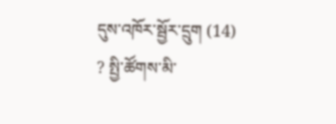དུས་འཁོར་སྦྱོར་དྲུག (14)
? སྤྱི་ཚོགས་མི་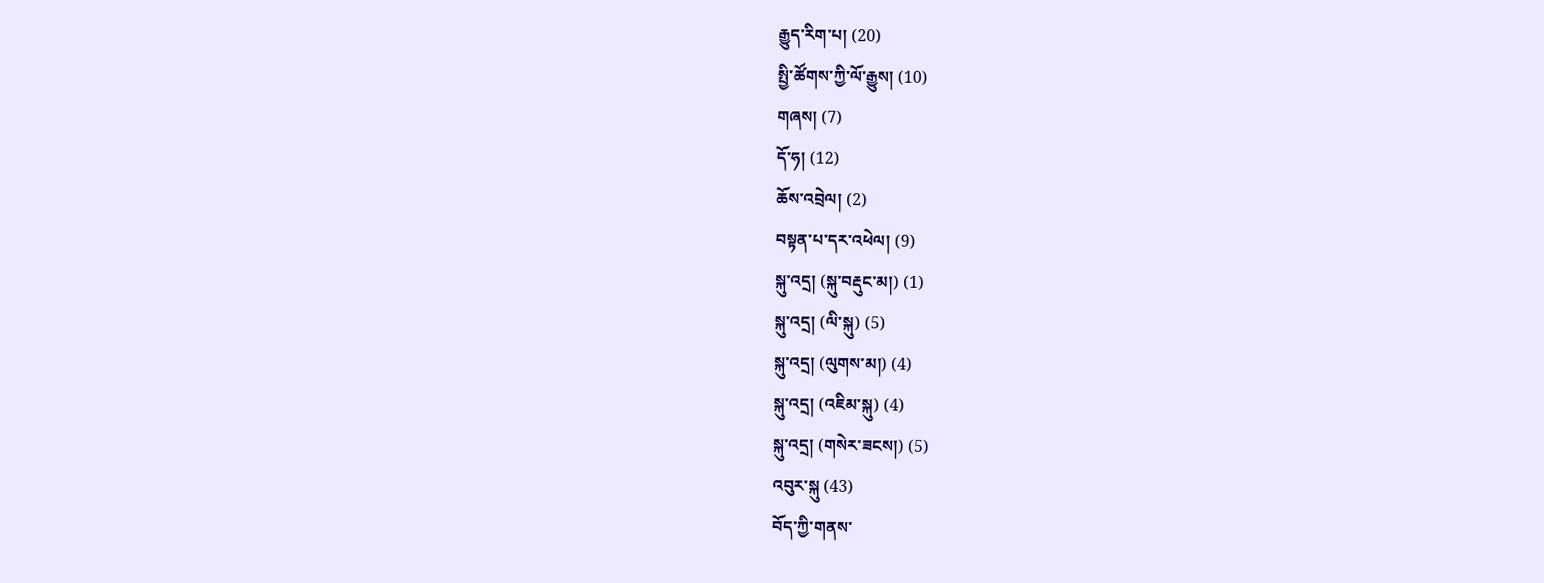རྒྱུད་རིག་པ། (20)
སྤྱི་ཚོགས་ཀྱི་ལོ་རྒྱུས། (10)
གཞས། (7)
དོ་ཧ། (12)
ཆོས་འབྲེལ། (2)
བསྟན་པ་དར་འཕེལ། (9)
སྐུ་འདྲ། (སྐུ་བརྡུང་མ།) (1)
སྐུ་འདྲ། (ལི་སྐུ) (5)
སྐུ་འདྲ། (ལུགས་མ།) (4)
སྐུ་འདྲ། (འཇིམ་སྐུ) (4)
སྐུ་འདྲ། (གསེར་ཟངས།) (5)
འབུར་སྐུ (43)
བོད་ཀྱི་གནས་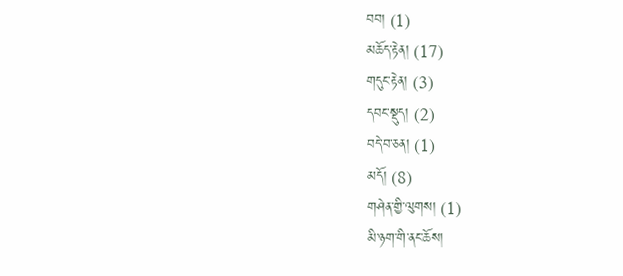བབ། (1)
མཆོད་རྟེན། (17)
གདུང་རྟེན། (3)
དབང་སྡུད། (2)
བདེ་བ་ཅན། (1)
མདོ། (8)
གཤེན་གྱི་ལུགས། (1)
མི་ཉག་གི་ནང་ཆོས།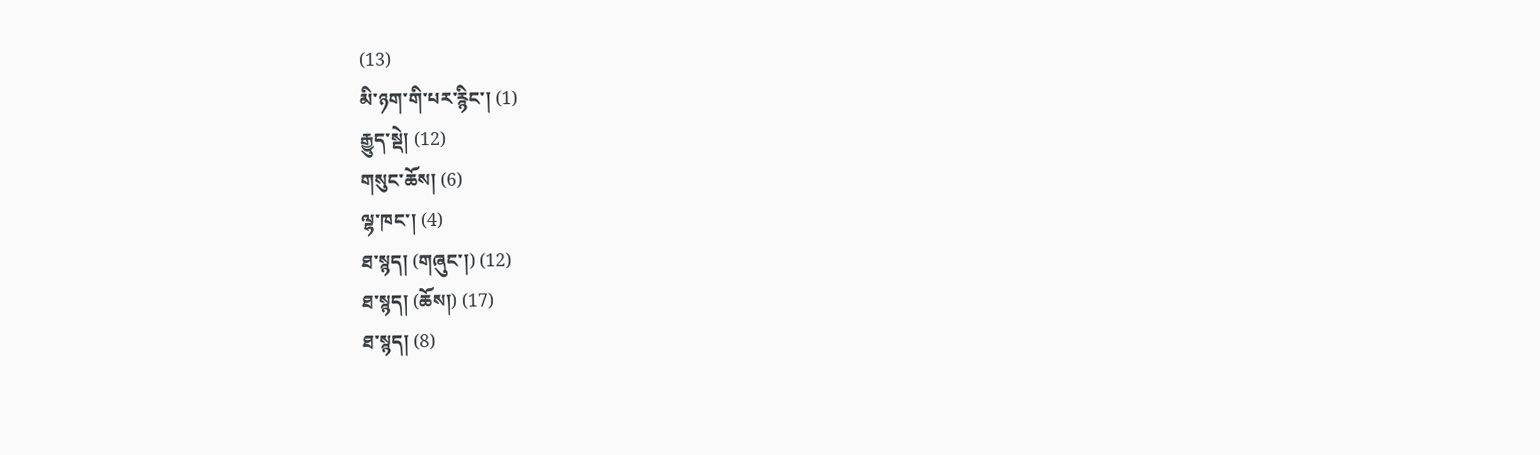(13)
མི་ཉག་གི་པར་རྙིང་། (1)
རྒྱུད་སྡེ། (12)
གསུང་ཆོས། (6)
ལྷ་ཁང་། (4)
ཐ་སྙད། (གཞུང་།) (12)
ཐ་སྙད། (ཆོས།) (17)
ཐ་སྙད། (8)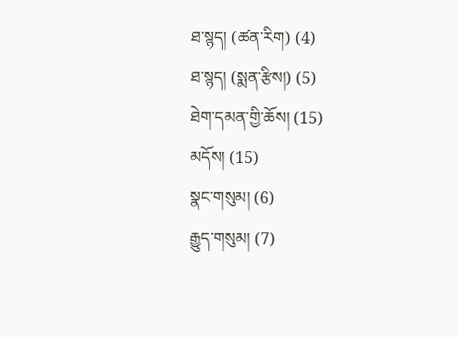ཐ་སྙད། (ཚན་རིག) (4)
ཐ་སྙད། (སྨན་རྩིས།) (5)
ཐེག་དམན་གྱི་ཆོས། (15)
མདོས། (15)
སྣང་གསུམ། (6)
རྒྱུད་གསུམ། (7)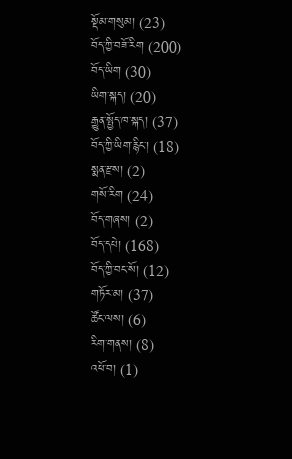སྡོམ་གསུམ། (23)
བོད་ཀྱི་བཟོ་རིག (200)
བོད་ཡིག (30)
ཡིག་སྐད། (20)
རྒྱུན་སྤྱོད་ཁ་སྐད། (37)
བོད་ཀྱི་ཡིག་རྙིང་། (18)
སྨན་རྫས། (2)
གསོ་རིག (24)
བོད་གཞས། (2)
བོད་དཔེ། (168)
བོད་ཀྱི་བང་སོ། (12)
གཏོར་མ། (37)
ཚོང་ལས། (6)
རིག་གནས། (8)
འཕོ་བ། (1)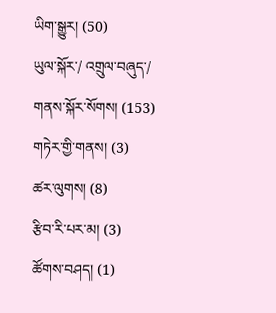ཡིག་སྒྱུར། (50)
ཡུལ་སྐོར་/ འགྲུལ་བཞུད་/ གནས་སྐོར་སོགས། (153)
གཏེར་གྱི་གནས། (3)
ཚར་ལུགས། (8)
རྩིབ་རི་པར་མ། (3)
ཚོགས་བཤད། (1)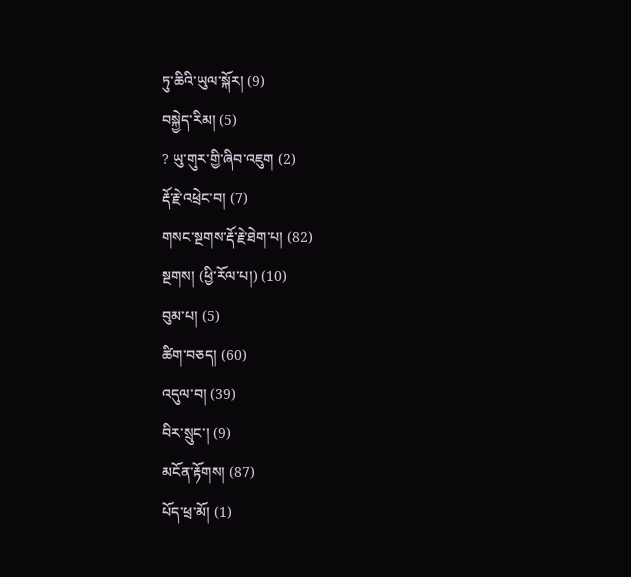ཏུ་ཆིའི་ཡུལ་སྐོར། (9)
བསྐྱེད་རིམ། (5)
? ཡུ་གུར་གྱི་ཞིབ་འཇུག (2)
རྡོ་རྗེ་འཕྲེང་བ། (7)
གསང་སྔགས་རྡོ་རྗེ་ཐེག་པ། (82)
སྔགས། (ཕྱི་རོལ་པ།) (10)
བུམ་པ། (5)
ཚིག་བཅད། (60)
འདུལ་བ། (39)
བིར་སྲུང་། (9)
མངོན་རྟོགས། (87)
པོད་ཕྲ་མོ། (1)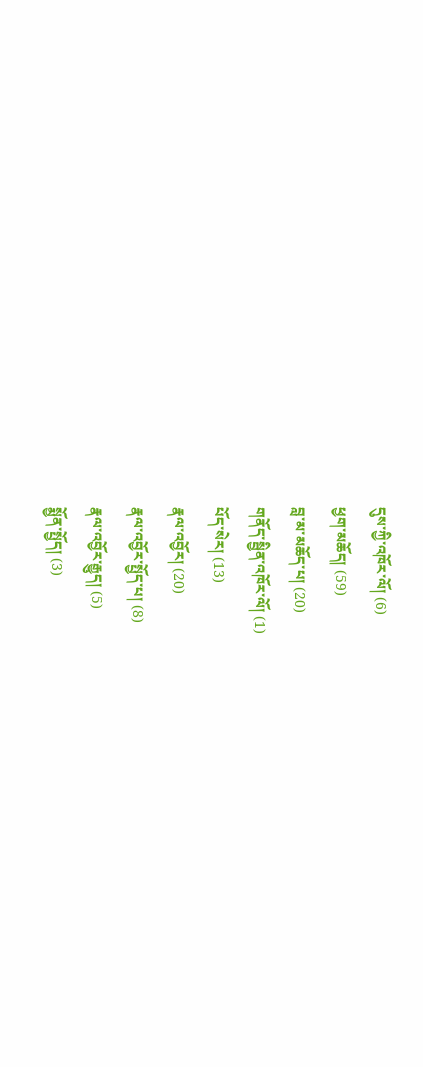དུས་ཀྱི་འཁོར་ལོ། (6)
ཕྱག་མཆོད། (59)
བླ་མ་མཆོད་པ། (20)
གནོད་སྦྱིན་འཁོར་ལོ། (1)
པོད་སེར། (13)
རྣལ་འབྱོར། (20)
རྣལ་འབྱོར་སྤྱོད་པ། (8)
རྣལ་འབྱོར་རྒྱུད། (5)
སྨྱོན་སྤྱོད། (3)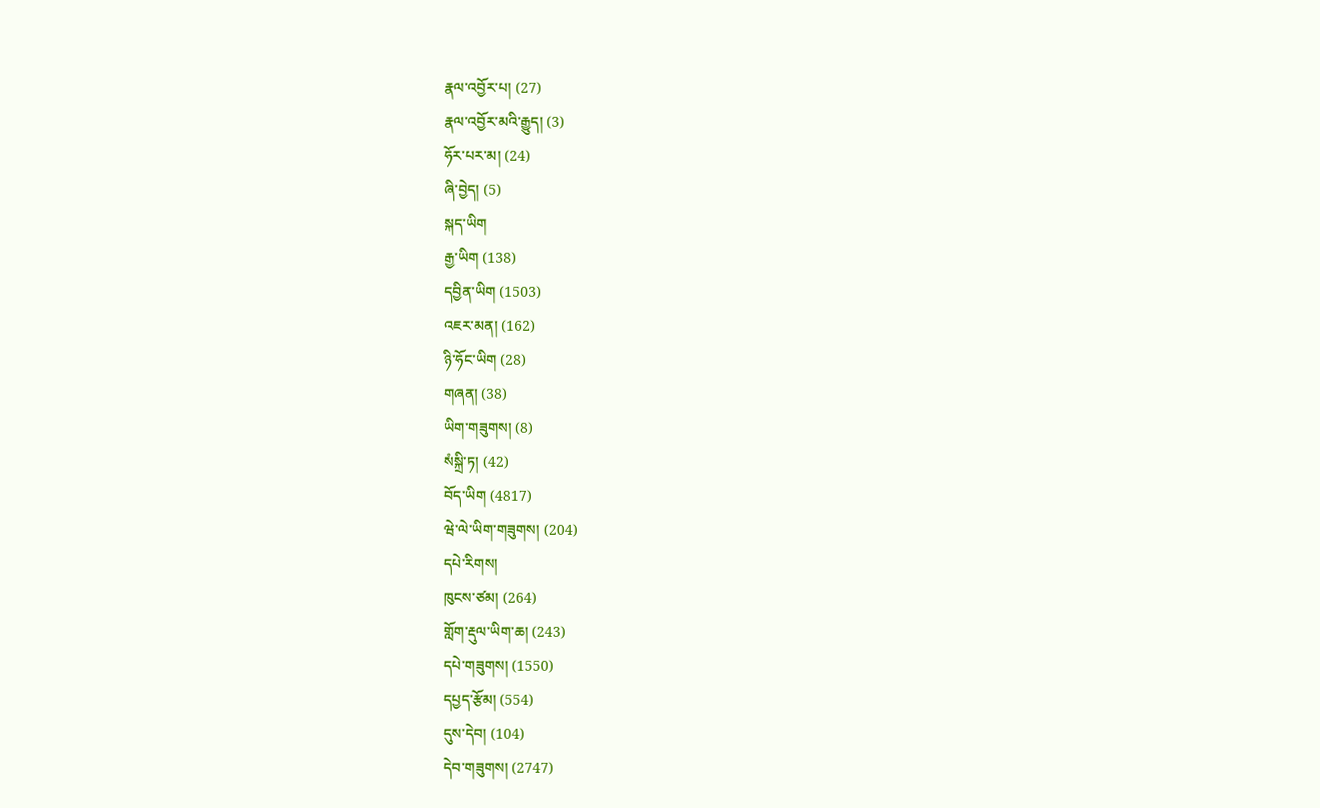རྣལ་འབྱོར་པ། (27)
རྣལ་འབྱོར་མའི་རྒྱུད། (3)
ཧོར་པར་མ། (24)
ཞི་བྱེད། (5)
སྐད་ཡིག
རྒྱ་ཡིག (138)
དབྱིན་ཡིག (1503)
འཇར་མན། (162)
ཉི་ཧོང་ཡིག (28)
གཞན། (38)
ཡིག་གཟུགས། (8)
སཾསྐྲི་ཏ། (42)
བོད་ཡིག (4817)
ཝེ་ལེ་ཡིག་གཟུགས། (204)
དཔེ་རིགས།
ཁུངས་ཙམ། (264)
གློག་རྡུལ་ཡིག་ཆ། (243)
དཔེ་གཟུགས། (1550)
དཔྱད་རྩོམ། (554)
དུས་དེབ། (104)
དེབ་གཟུགས། (2747)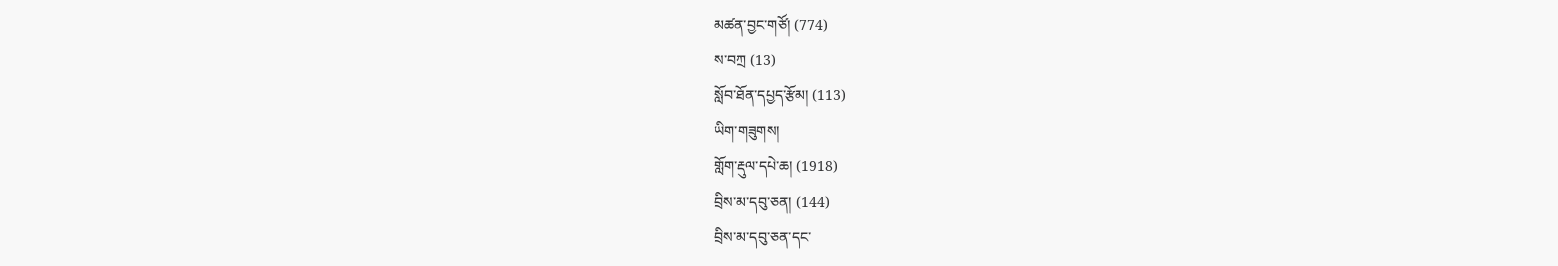མཚན་བྱང་གཙོ། (774)
ས་བཀྲ (13)
སློབ་ཐོན་དཔྱད་རྩོམ། (113)
ཡིག་གཟུགས།
གློག་རྡུལ་དཔེ་ཆ། (1918)
བྲིས་མ་དབུ་ཅན། (144)
བྲིས་མ་དབུ་ཅན་དང་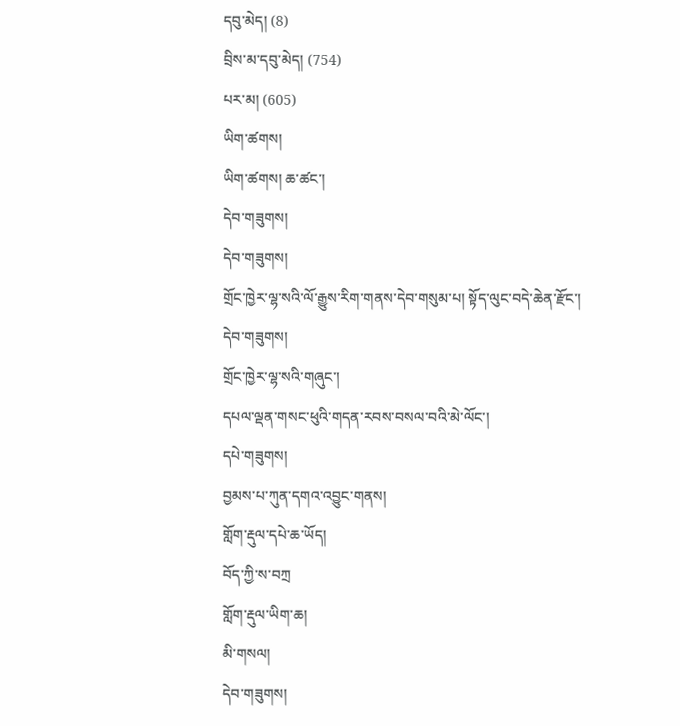དབུ་མེད། (8)
བྲིས་མ་དབུ་མེད། (754)
པར་མ། (605)
ཡིག་ཚགས།
ཡིག་ཚགས། ཆ་ཚང་།
དེབ་གཟུགས།
དེབ་གཟུགས།
གྲོང་ཁྱེར་ལྷ་སའི་ལོ་རྒྱུས་རིག་གནས་དེབ་གསུམ་པ། སྟོད་ལུང་བདེ་ཆེན་རྫོང་།
དེབ་གཟུགས།
གྲོང་ཁྱེར་ལྷ་སའི་གཞུང་།
དཔལ་ལྡན་གསང་ཕུའི་གདན་རབས་བསལ་བའི་མེ་ལོང་།
དཔེ་གཟུགས།
བྱམས་པ་ཀུན་དགའ་འབྱུང་གནས།
གློག་རྡུལ་དཔེ་ཆ་ཡོད།
བོད་ཀྱི་ས་བཀྲ
གློག་རྡུལ་ཡིག་ཆ།
མི་གསལ།
དེབ་གཟུགས།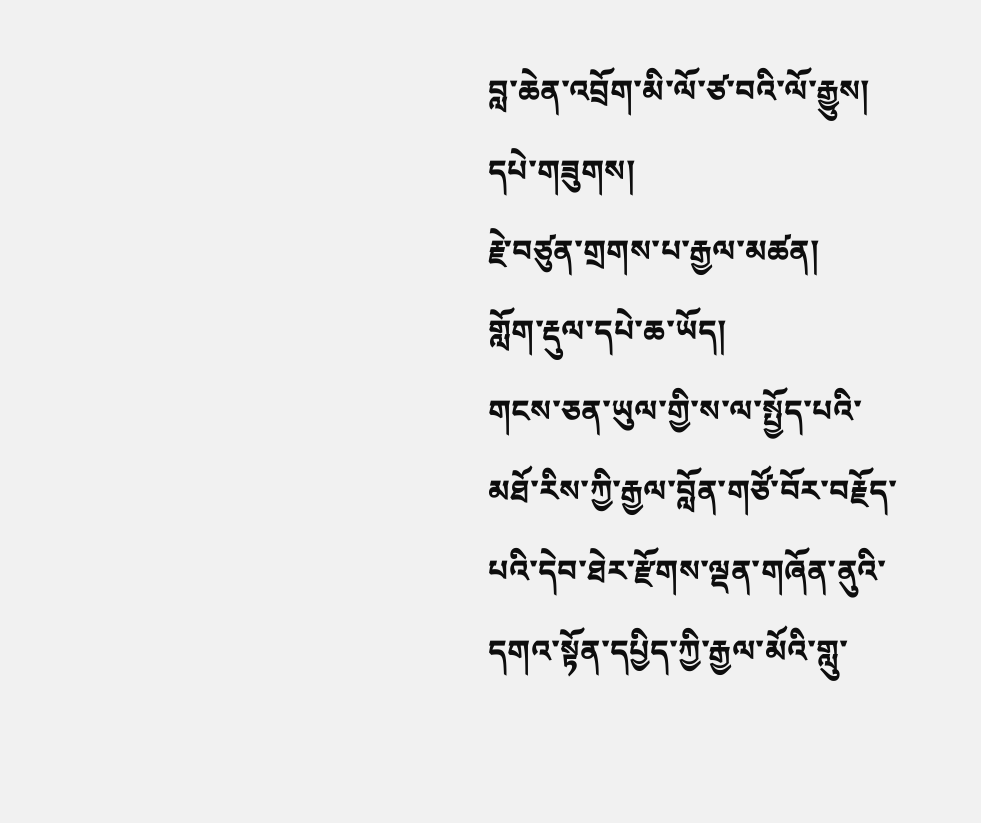བླ་ཆེན་འབྲོག་མི་ལོ་ཙ་བའི་ལོ་རྒྱུས།
དཔེ་གཟུགས།
རྗེ་བཙུན་གྲགས་པ་རྒྱལ་མཚན།
གློག་རྡུལ་དཔེ་ཆ་ཡོད།
གངས་ཅན་ཡུལ་གྱི་ས་ལ་སྤྱོད་པའི་མཐོ་རིས་ཀྱི་རྒྱལ་བློན་གཙོ་བོར་བརྗོད་པའི་དེབ་ཐེར་རྫོགས་ལྡན་གཞོན་ནུའི་དགའ་སྟོན་དཔྱིད་ཀྱི་རྒྱལ་མོའི་གླུ་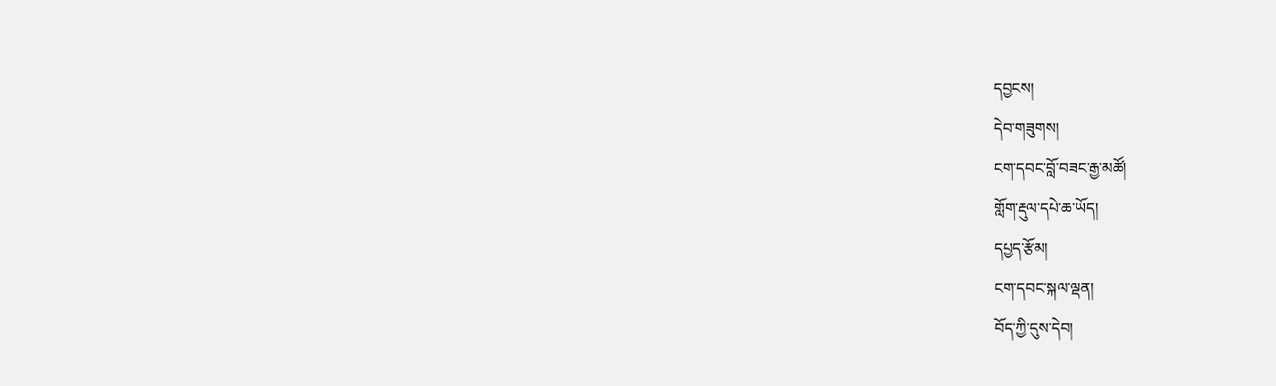དབྱངས།
དེབ་གཟུགས།
ངག་དབང་བློ་བཟང་རྒྱ་མཚོ།
གློག་རྡུལ་དཔེ་ཆ་ཡོད།
དཔྱད་རྩོམ།
ངག་དབང་སྐལ་ལྡན།
བོད་ཀྱི་དུས་དེབ།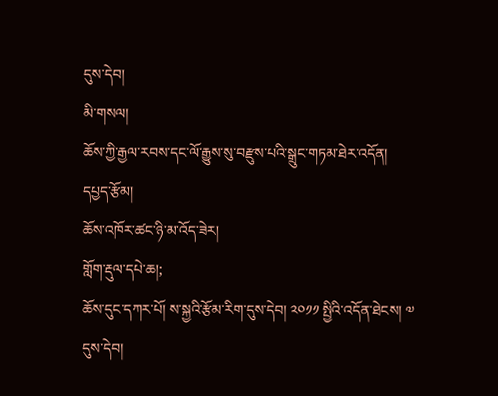དུས་དེབ།
མི་གསལ།
ཆོས་ཀྱི་རྒྱལ་རབས་དང་ལོ་རྒྱུས་སུ་བརྫུས་པའི་སྒྲུང་གཏམ་ཐེར་འདོན།
དཔྱད་རྩོམ།
ཆོས་འཁོར་ཚང་ཉི་མ་འོད་ཟེར།
གློག་རྡུལ་དཔེ་ཆ།;
ཆོས་དུང་དཀར་པོ། ས་སྐྱའི་རྩོམ་རིག་དུས་དེབ། ༢༠༡༡ སྤྱིའི་འདོན་ཐེངས། ༧
དུས་དེབ།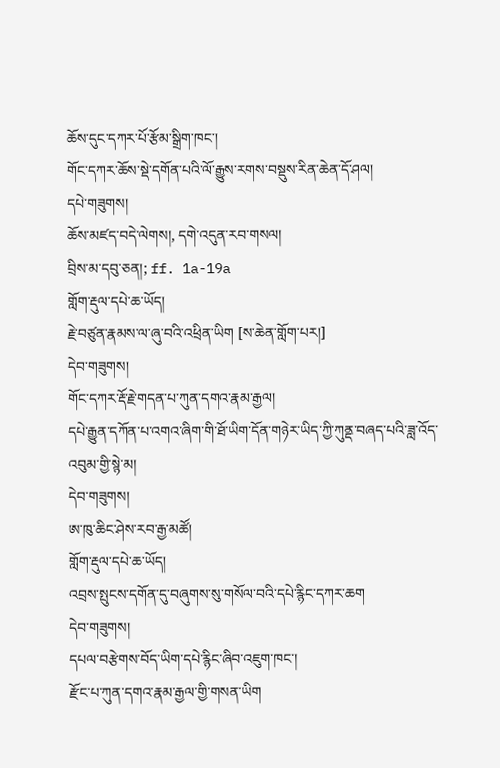ཆོས་དུང་དཀར་པོ་རྩོམ་སྒྲིག་ཁང་།
གོང་དཀར་ཆོས་སྡེ་དགོན་པའི་ལོ་རྒྱུས་རགས་བསྡུས་རིན་ཆེན་དོ་ཤལ།
དཔེ་གཟུགས།
ཆོས་མཛད་བདེ་ལེགས།, དགེ་འདུན་རབ་གསལ།
བྲིས་མ་དབུ་ཅན།; ff. 1a-19a
གློག་རྡུལ་དཔེ་ཆ་ཡོད།
རྗེ་བཙུན་རྣམས་ལ་ཞུ་བའི་འཕྲིན་ཡིག [ས་ཆེན་གློག་པར།]
དེབ་གཟུགས།
གོང་དཀར་རྡོ་རྗེ་གདན་པ་ཀུན་དགའ་རྣམ་རྒྱལ།
དཔེ་རྒྱུན་དཀོན་པ་འགའ་ཞིག་གི་ཐོ་ཡིག་དོན་གཉེར་ཡིད་ཀྱི་ཀུནྡ་བཞད་པའི་ཟླ་འོད་འབུམ་གྱི་སྙེ་མ།
དེབ་གཟུགས།
ཨ་ཁུ་ཆིང་ཤེས་རབ་རྒྱ་མཚོ།
གློག་རྡུལ་དཔེ་ཆ་ཡོད།
འབྲས་སྤུངས་དགོན་དུ་བཞུགས་སུ་གསོལ་བའི་དཔེ་རྙིང་དཀར་ཆག
དེབ་གཟུགས།
དཔལ་བརྩེགས་བོད་ཡིག་དཔེ་རྙིང་ཞིབ་འཇུག་ཁང་།
རྫོང་པ་ཀུན་དགའ་རྣམ་རྒྱལ་གྱི་གསན་ཡིག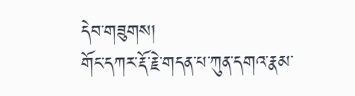དེབ་གཟུགས།
གོང་དཀར་རྡོ་རྗེ་གདན་པ་ཀུན་དགའ་རྣམ་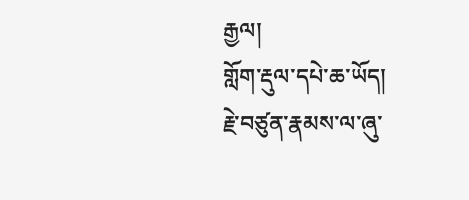རྒྱལ།
གློག་རྡུལ་དཔེ་ཆ་ཡོད།
རྗེ་བཙུན་རྣམས་ལ་ཞུ་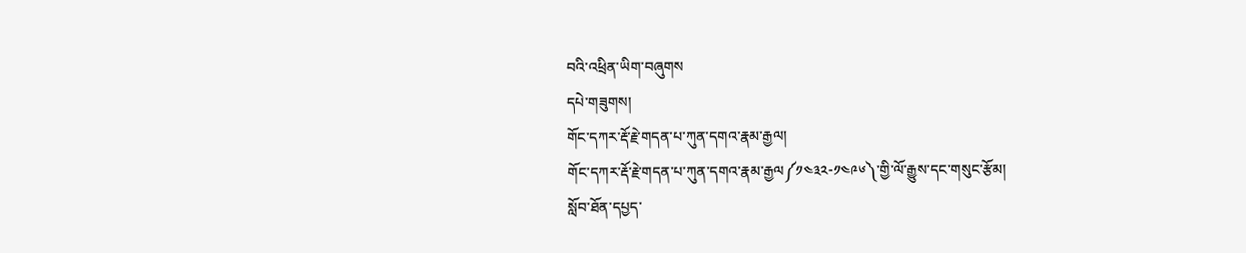བའི་འཕྲིན་ཡིག་བཞུགས
དཔེ་གཟུགས།
གོང་དཀར་རྡོ་རྗེ་གདན་པ་ཀུན་དགའ་རྣམ་རྒྱལ།
གོང་དཀར་རྡོ་རྗེ་གདན་པ་ཀུན་དགའ་རྣམ་རྒྱལ༼༡༤༣༢-༡༤༩༦༽་གྱི་ལོ་རྒྱུས་དང་གསུང་རྩོམ།
སློབ་ཐོན་དཔྱད་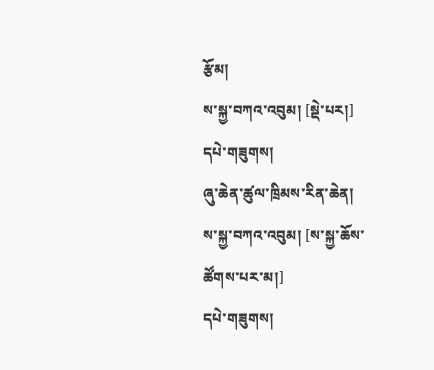རྩོམ།
ས་སྐྱ་བཀའ་འབུམ། [སྡེ་པར།]
དཔེ་གཟུགས།
ཞུ་ཆེན་ཚུལ་ཁྲིམས་རིན་ཆེན།
ས་སྐྱ་བཀའ་འབུམ། [ས་སྐྱ་ཆོས་ཚོགས་པར་མ།]
དཔེ་གཟུགས།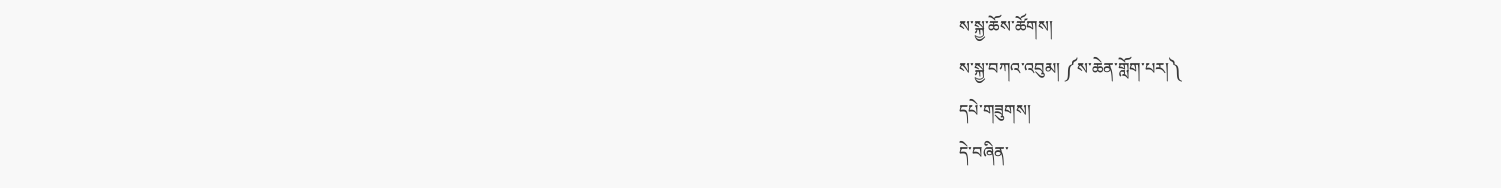ས་སྐྱ་ཆོས་ཚོགས།
ས་སྐྱ་བཀའ་འབུམ། ༼ས་ཆེན་གློག་པར།༽
དཔེ་གཟུགས།
དེ་བཞིན་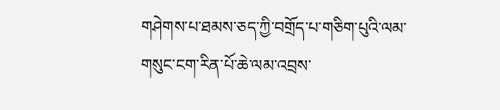གཤེགས་པ་ཐམས་ཅད་ཀྱི་བགྲོད་པ་གཅིག་པུའི་ལམ་གསུང་ངག་རིན་པོ་ཆེ་ལམ་འབྲས་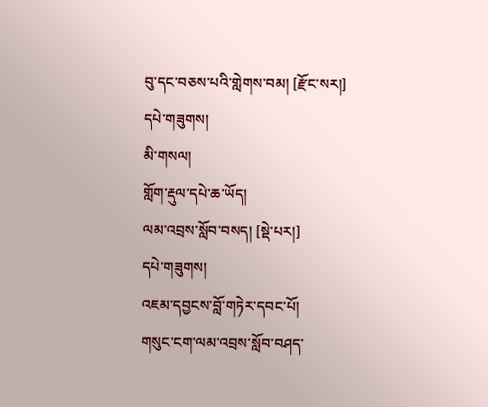བུ་དང་བཅས་པའི་གླེགས་བམ། [རྫོང་སར།]
དཔེ་གཟུགས།
མི་གསལ།
གློག་རྡུལ་དཔེ་ཆ་ཡོད།
ལམ་འབྲས་སློབ་བསད། [སྡེ་པར།]
དཔེ་གཟུགས།
འཇམ་དབྱངས་བློ་གཏེར་དབང་པོ།
གསུང་ངག་ལམ་འབྲས་སློབ་བཤད་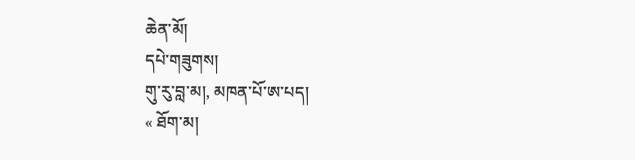ཆེན་མོ།
དཔེ་གཟུགས།
གུ་རུ་བླ་མ།, མཁན་པོ་ཨ་པད།
« ཐོག་མ།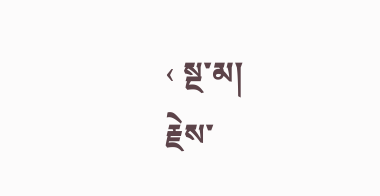‹ སྔ་མ།
རྗེས་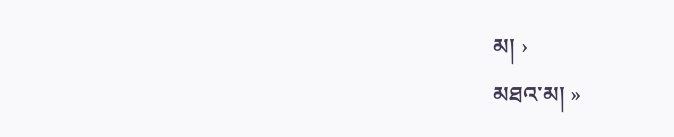མ། ›
མཐའ་མ། »